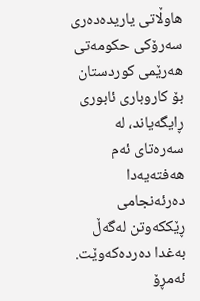هاوڵاتى یاریده‌ده‌رى سه‌رۆکى حکومه‌تى هه‌رێمى کوردستان بۆ کاروبارى ئابورى ڕایگه‌یاند، له‌ سه‌ره‌تاى ئه‌م هه‌فته‌یه‌دا ده‌رئه‌نجامى ڕێککه‌وتن له‌گه‌ڵ به‌غدا ده‌رده‌که‌وێت. ئه‌مڕۆ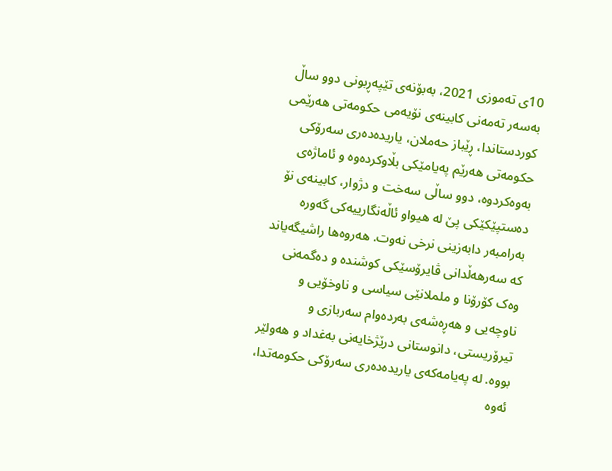10ى ته‌موزى 2021، به‌بۆنه‌ى تێپه‌ڕبونى دوو ساڵ به‌سه‌ر ته‌مه‌نى کابینه‌ى نۆیه‌مى حکومه‌تى هه‌رێمى کوردستاندا، ڕێباز حه‌ملان، یاریده‌ده‌رى سه‌رۆکى حکومه‌تى هه‌رێم په‌یامێکى بڵاوکرده‌وه‌ و ئاماژه‌ى به‌وه‌کردوه‌، دوو ساڵى سه‌خت و دژوار، کابینه‌ى نۆ ده‌ستپێکێکى پێ‌ له‌ ھیواو ئاڵه‌نگارییه‌کى گه‌وره‌ به‌رامبه‌ر دابه‌زینى نرخى نه‌وت. هه‌روه‌ها راشیگه‌یاند که‌ سه‌رھه‌ڵدانى ڤایرۆسێکى کوشنده‌ و ده‌گمه‌نى وه‌ک کۆرۆنا و ململانێى سیاسى و ناوخۆیى و ناوچه‌یى و ھه‌ڕه‌شه‌ى به‌رده‌وام سه‌ربازى و تیرۆریستی، دانوستانى درێژخایه‌نى به‌غداد و ھه‌ولێر بووه‌. له‌ په‌یامه‌که‌ى یاریده‌ده‌رى سه‌رۆکى حکومه‌تدا، ئه‌وه‌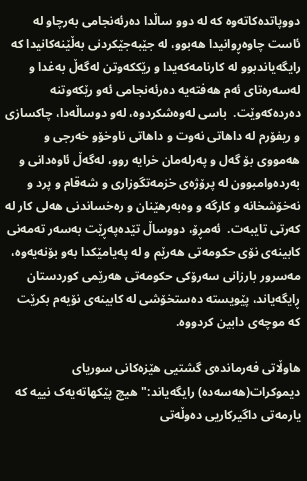دووپاتده‌کاته‌وه‌ که‌ له‌ دوو ساڵدا ده‌رئه‌نجامى به‌رچاو له‌ ئاست چاوه‌ڕوانیدا هه‌بوو، له‌ جێبه‌جێکردنى به‌ڵێنه‌کانیدا که‌ رایگه‌یاندبوو له‌ کارنامه‌که‌یدا و رێککه‌وتن له‌گه‌ڵ به‌غدا و له‌سه‌ره‌تاى ئه‌م ھه‌فته‌یه‌ ده‌رئه‌نجامى ئه‌و رێکه‌وتنه‌ ده‌رده‌که‌وێت.  باسى له‌وه‌شکردوه‌، له‌و دوساڵه‌دا، چاکسازى و ریفۆرم له‌ داھاتى نه‌وت و داھاتى ناوخۆو خه‌رجى و ھه‌مووى بۆ گه‌ل و په‌رله‌مان خرایه‌ روو، له‌گه‌ڵ ئاوه‌دانى و به‌رده‌وامبوون له‌ پرۆژه‌ى خزمه‌تگوزارى و شه‌قام و پرد و نه‌خۆشخانه‌ و کارگه‌ و وه‌به‌رھێنان و ره‌خساندنى ھه‌لى کار له‌ که‌رتى تایبه‌ت.  ئه‌مڕۆ، دووساڵ تێده‌په‌ڕێت به‌سه‌ر ته‌مه‌نى کابینه‌ى نۆى حکومه‌تى هه‌رێم و له‌ په‌یامێکدا به‌و بۆنه‌یه‌وه‌، مه‌سرور بارزانى سه‌رۆکى حکومه‌تى هه‌رێمى کوردستان ڕایگه‌یاند، پێویسته‌ ده‌ستخۆشى له‌ کابینه‌ى نۆیه‌م بکرێت که‌ موچه‌ى دابین کردووه‌.

هاوڵاتى ‌فه‌رمانده‌ى گشتیى هێزه‌کانى سوریاى دیموکرات(هه‌سه‌ده‌) رایگه‌یاند:"هیچ پێکهاته‌یه‌ک نییه‌ که‌ یارمه‌تى داگیرکاریى ده‌وڵه‌تى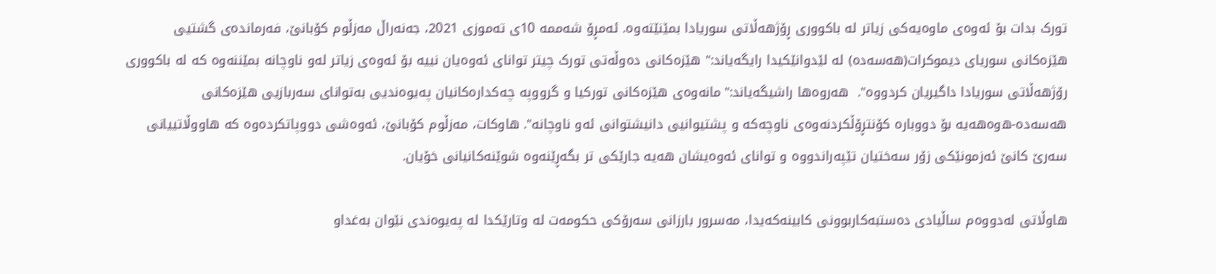تورک بدات بۆ ئه‌وه‌ى ماوه‌یه‌کى زیاتر له‌ باکوورى ڕۆژهه‌ڵاتى سوریادا بمێنێته‌وه‌. ئه‌مڕۆ شه‌ممه‌ 10ى ته‌موزى 2021، جه‌نه‌راڵ مه‌زڵوم کۆبانێ، فه‌رمانده‌ى گشتیى هێزه‌کانى سوریاى دیموکرات(هه‌سه‌ده‌) له‌ لێدوانێکیدا رایگه‌یاند:" هێزه‌کانى ده‌وڵه‌تى تورک چیتر تواناى ئه‌وه‌یان نییه‌ بۆ ئه‌وه‌ى زیاتر له‌و ناوچانه‌ بمێننه‌وه‌ که‌ له‌ باکوورى رۆژهه‌ڵاتى سوریادا داگیریان کردووه‌".  هه‌روه‌ها راشیگه‌یاند:"مانه‌وه‌ى هێزه‌کانى تورکیا و گرووپه‌ چه‌کداره‌کانیان په‌یوه‌ندیى به‌تواناى سه‌ربازیى هێزه‌کانى هه‌سه‌ده‌-ه‌وه‌هه‌یه‌ بۆ دووباره‌ کۆنتڕۆڵکردنه‌وه‌ى ناوچه‌که‌ و پشتیوانیى دانیشتوانى ئه‌و ناوچانه‌". هاوکات، مه‌زڵوم کۆبانێ، ئه‌وه‌شى دووپاتکرده‌وه‌ که‌ هاووڵاتییانى سه‌رێ کانێ ئه‌زمونێکى زۆر سه‌ختیان تێپه‌راندووه‌ و تواناى ئه‌وه‌یشان هه‌یه‌ جارێکى تر بگه‌ڕێنه‌وه‌ شوێنه‌کانیانى خۆیان.

هاوڵاتى ‌له‌دووه‌م ساڵیادى ده‌ستبه‌کاربوونى کابینه‌که‌یدا، مه‌سرور بارزانى سه‌رۆکى حکومه‌ت له‌ وتارێکدا له‌ په‌یوه‌ندى نێوان به‌غداو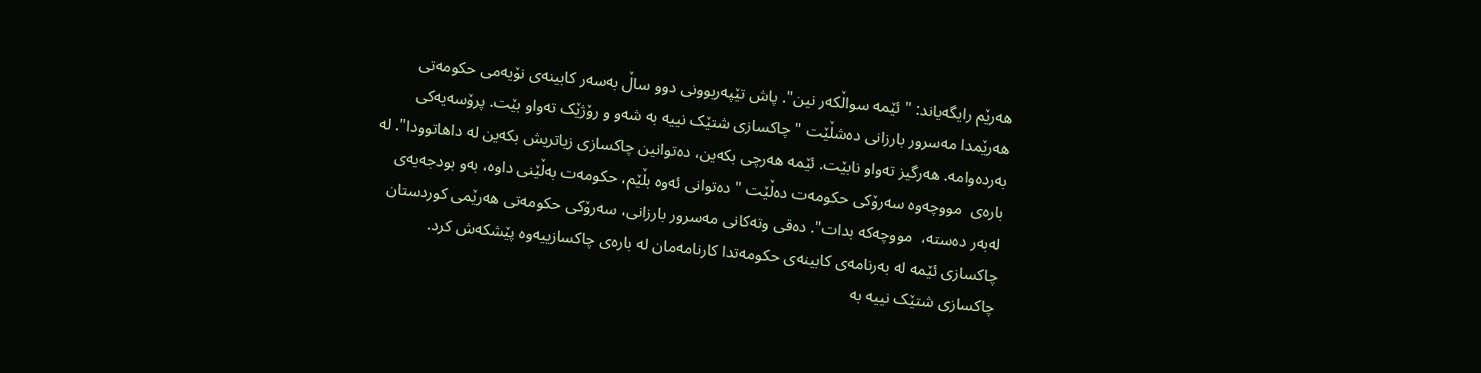هه‌رێم رایگه‌یاند: " ئێمه‌ سواڵکه‌ر نین". پاش تێپه‌ربوونى دوو ساڵ به‌سه‌ر کابینه‌ى نۆیه‌مى حکومه‌تى هه‌رێمدا مه‌سرور بارزانى ده‌شڵێت " چاکسازى شتێک نییه‌ به‌ شه‌و و رۆژێک ته‌واو بێت. پرۆسه‌یه‌کى به‌رده‌وامه‌. هه‌رگیز ته‌واو نابێت. ئێمه‌ هه‌رچى بکه‌ین، ده‌توانین چاکسازى زیاتریش بکه‌ین له‌ داهاتوودا". له‌ باره‌ى  مووچه‌وه‌ سه‌رۆکى حکومه‌ت ده‌ڵێت " ده‌توانى ئه‌وه‌ بڵێم، حکومه‌ت به‌ڵێنى داوه‌، به‌و بودجه‌یه‌ى له‌به‌ر ده‌سته‌،  مووچه‌که‌ بدات". ده‌قى وته‌کانى مه‌سرور بارزانی، سه‌رۆکى حکومه‌تى هه‌رێمى کوردستان چاکسازی ئێمه‌ له‌ به‌رنامه‌ى کابینه‌ى حکومه‌تدا کارنامه‌مان له‌ باره‌ى چاکسازییه‌وه‌ پێشکه‌ش کرد. چاکسازى شتێک نییه‌ به‌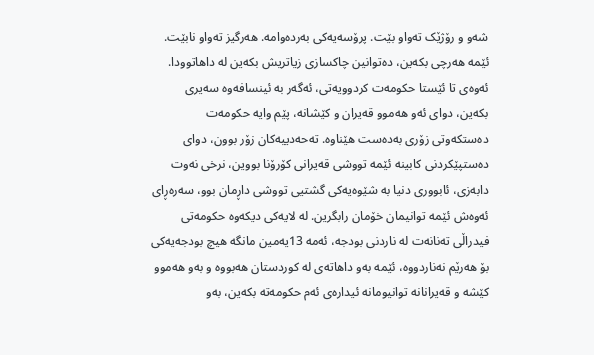شه‌و و رۆژێک ته‌واو بێت. پرۆسه‌یه‌کى به‌رده‌وامه‌. هه‌رگیز ته‌واو نابێت. ئێمه‌ هه‌رچى بکه‌ین، ده‌توانین چاکسازى زیاتریش بکه‌ین له‌ داهاتوودا.  ئه‌وه‌ى تا ئێستا حکومه‌ت کردوویه‌تی، ئه‌گه‌ر به‌ ئینسافه‌وه‌ سه‌یرى بکه‌ین، دواى ئه‌و هه‌موو قه‌یران و کێشانه‌، پێم وایه‌ حکومه‌ت ده‌ستکه‌وتى زۆرى به‌ده‌ست هێناوه‌. ته‌حه‌دییه‌کان زۆر بوون، دواى ده‌ستپێکردنى کابینه‌ ئێمه‌ تووشى قه‌یرانى کۆرۆنا بووین، نرخى نه‌وت دابه‌زی، ئابوورى دنیا به‌ شێوه‌یه‌کى گشتیى تووشى داڕمان بوو، سه‌ره‌ڕاى ئه‌وه‌ش ئێمه‌ توانیمان خۆمان رابگرین. له‌ لایه‌کى دیکه‌وه‌ حکومه‌تى فیدراڵى ته‌نانه‌ت له‌ ناردنى بودجه‌، ئه‌مه‌ 13یه‌مین مانگه‌ هیچ بودجه‌یه‌کى بۆ هه‌رێم نه‌ناردووه‌، ئێمه‌ به‌و داهاته‌ى له‌ کوردستان هه‌بووه‌ و به‌و هه‌موو کێشه‌ و قه‌یرانانه‌ توانیومانه‌ ئیداره‌ى ئه‌م حکومه‌ته‌ بکه‌ین، به‌و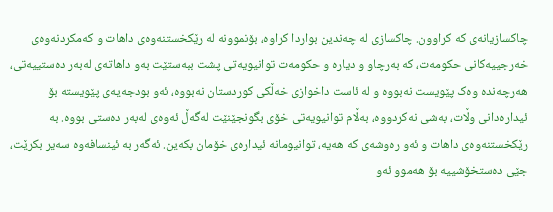چاکسازیانه‌ى که‌ کراوون. چاکسازى له‌ چه‌ندین بواردا کراوه‌، بۆنموونه‌ له‌ رێکخستنه‌وه‌ى داهات و که‌مکردنه‌وه‌ى خه‌رجییه‌کانى حکومه‌ت، که‌ به‌رچاو و دیاره‌ و حکومه‌ت توانیویه‌تى پشت ببه‌ستێت به‌و داهاته‌ى له‌به‌ر ده‌ستییه‌تی، هه‌رچه‌نده‌ وه‌ک پێویست نه‌بووه‌ و له‌ ئاست داخوازى خه‌ڵکى کوردستان نه‌بووه‌، ئه‌و بودجه‌یه‌ى پێویسته‌ بۆ ئیداره‌دانى وڵات، به‌شى نه‌کردووه‌، به‌ڵام توانیویه‌تى خۆى بگونجێنێت له‌گه‌ڵ ئه‌وه‌ى له‌به‌ر ده‌ستى بووه‌. به‌ رێکخستنه‌وه‌ى داهات و ئه‌و ره‌وشه‌ى که‌ هه‌یه‌، توانیومانه‌ ئیداره‌ى خۆمان بکه‌ین. ئه‌گه‌ر به‌ ئینسافه‌وه‌ سه‌یر بکرێت، جێى ده‌ستخۆشییه‌ بۆ هه‌موو ئه‌و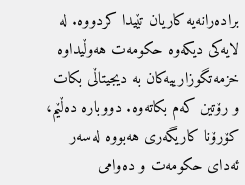براده‌رانه‌یه‌ کاریان تێیدا کردووه‌. له‌ لایه‌کى دیکه‌وه‌ حکومه‌ت هه‌وڵیداوه‌ خزمه‌تگوزارییه‌کان به‌ دیجیتاڵى بکات و رۆتین که‌م بکاته‌وه‌. دووباره‌ ده‌ڵێم، کۆرۆنا کاریگه‌رى هه‌بووه‌ له‌سه‌ر ئه‌داى حکومه‌ت و ده‌وامى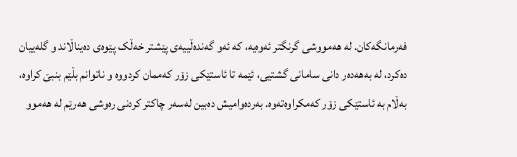فه‌رمانگه‌کان. له‌ هه‌مووشى گرنگتر ئه‌وه‌یه‌، که‌ ئه‌و گه‌نده‌ڵییه‌ى پێشتر خه‌ڵک پێوه‌ى ده‌یناڵاند و گله‌ییان ده‌کرد، له‌ به‌هه‌ده‌ر دانى سامانى گشتیی، ئێمه‌ تا ئاستێکى زۆر که‌ممان کردووه‌ و ناتوانم بڵێم بنبێ‌ کراوه‌، به‌ڵام به‌ ئاستێکى زۆر که‌مکراوه‌ته‌وه‌. به‌رده‌وامیش ده‌بین له‌سه‌ر چاکتر کردنى ره‌وشى هه‌رێم له‌ هه‌موو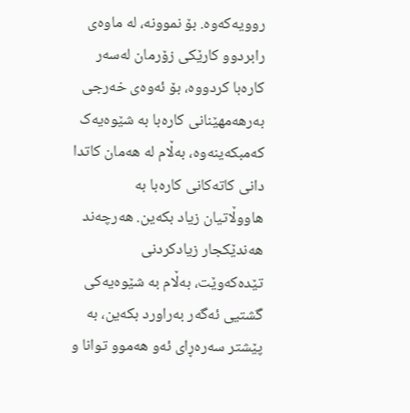روویه‌که‌وه‌. بۆ نموونه‌، له‌ ماوه‌ى رابردوو کارێکى زۆرمان له‌سه‌ر کاره‌با کردووه‌، بۆ ئه‌وه‌ى خه‌رجى به‌رهه‌مهێنانى کاره‌با به‌ شێوه‌یه‌ک که‌مبکه‌ینه‌وه‌، به‌ڵام له‌ هه‌مان کاتدا دانى کاته‌کانى کاره‌با به‌ هاووڵاتیان زیاد بکه‌ین. هه‌رچه‌ند هه‌ندێکجار زیادکردنى تێده‌که‌وێت، به‌ڵام به‌ شێوه‌یه‌کى گشتیى ئه‌گه‌ر به‌راورد بکه‌ین، به‌ پێشتر سه‌ره‌ڕاى ئه‌و هه‌موو توانا و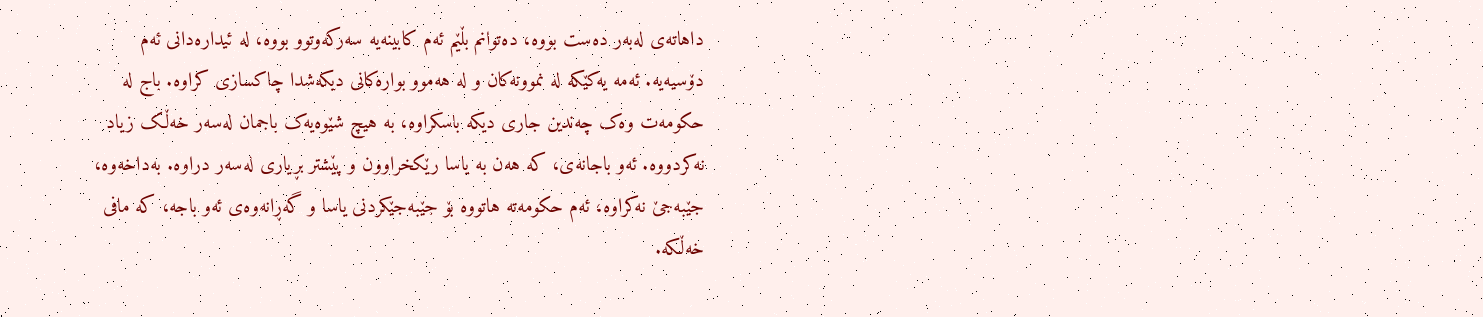داهاته‌ى له‌به‌ر ده‌ست بووه‌، ده‌توانم بڵێم ئه‌م کابینه‌یه‌ سه‌رکه‌وتوو بووه‌، له‌ ئیداره‌دانى ئه‌م دۆسیه‌یه‌. ئه‌مه‌ یه‌کێکه‌ له‌ نموونه‌کان و له‌ هه‌موو بواره‌کانى دیکه‌شدا چاکسازى کراوه‌. باج له‌ حکومه‌ت وه‌ک چه‌ندین جارى دیکه‌ باسکراوه‌، به‌ هیچ شێوه‌یه‌ک باجمان له‌سه‌ر خه‌ڵک زیاد نه‌کردووه‌. ئه‌و باجانه‌ی، که‌ هه‌ن به‌ یاسا رێکخراوون و پێشتر بڕیارى له‌سه‌ر دراوه‌. به‌داخه‌وه‌، جێبه‌جێ نه‌کراوه‌، ئه‌م حکومه‌ته‌ هاتووه‌ بۆ جێبه‌جێکردنى یاسا و گه‌ڕانه‌وه‌ى ئه‌و باجه‌، که‌ مافى خه‌ڵکه‌.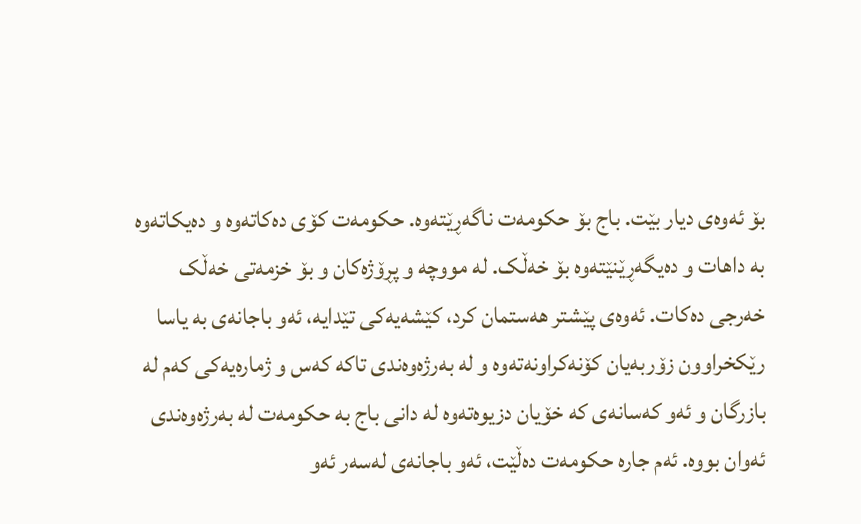بۆ ئه‌وه‌ى دیار بێت. باج بۆ حکومه‌ت ناگه‌ڕێته‌وه‌. حکومه‌ت کۆى ده‌کاته‌وه‌ و ده‌یکاته‌وه‌ به‌ داهات و ده‌یگه‌ڕێنێته‌وه‌ بۆ خه‌ڵک. له‌ مووچه‌ و پڕۆژه‌کان و بۆ خزمه‌تى خه‌ڵک خه‌رجى ده‌کات. ئه‌وه‌ى پێشتر هه‌ستمان کرد، کێشه‌یه‌کى تێدایه‌، ئه‌و باجانه‌ى به‌ یاسا رێکخراوون زۆربه‌یان کۆنه‌کراونه‌ته‌وه‌ و له‌ به‌رژه‌وه‌ندى تاکه‌ که‌س و ژماره‌یه‌کى که‌م له‌ بازرگان و ئه‌و که‌سانه‌ى که‌ خۆیان دزیوه‌ته‌وه‌ له‌ دانى باج به‌ حکومه‌ت له‌ به‌رژه‌وه‌ندى ئه‌وان بووه‌. ئه‌م جاره‌ حکومه‌ت ده‌ڵێت، ئه‌و باجانه‌ى له‌سه‌ر ئه‌و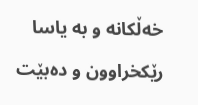خه‌ڵکانه‌ و به‌ یاسا رێکخراوون و ده‌بێت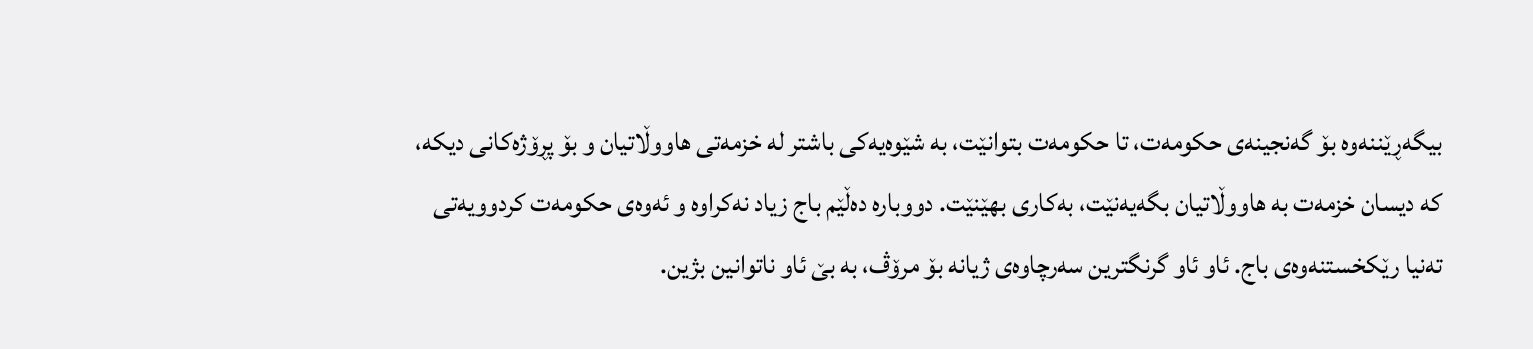بیگه‌ڕێننه‌وه‌ بۆ گه‌نجینه‌ى حکومه‌ت، تا حکومه‌ت بتوانێت، به‌ شێوه‌یه‌کى باشتر له‌ خزمه‌تى هاووڵاتیان و بۆ پڕۆژه‌کانى دیکه‌، که‌ دیسان خزمه‌ت به‌ هاووڵاتیان بگه‌یه‌نێت، به‌کارى بهێنێت. دووباره‌ ده‌ڵێم باج زیاد نه‌کراوه‌ و ئه‌وه‌ى حکومه‌ت کردوویه‌تى ته‌نیا رێکخستنه‌وه‌ى باج. ئاو ئاو گرنگترین سه‌رچاوه‌ى ژیانه‌ بۆ مرۆڤ، به‌ بێ ئاو ناتوانین بژین.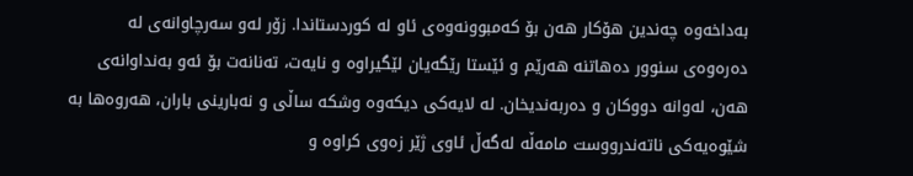به‌داخه‌وه‌ چه‌ندین هۆکار هه‌ن بۆ که‌مبوونه‌وه‌ى ئاو له‌ کوردستاندا. زۆر له‌و سه‌رچاوانه‌ى له‌ ده‌ره‌وه‌ى سنوور ده‌هاتنه‌ هه‌رێم و ئێستا رێگه‌یان لێگیراوه‌ و نایه‌ت، ته‌نانه‌ت بۆ ئه‌و به‌نداوانه‌ى هه‌ن، له‌وانه‌ دووکان و ده‌ربه‌ندیخان. له‌ لایه‌کى دیکه‌وه‌ وشکه‌ ساڵى و نه‌بارینى باران، هه‌روه‌ها به‌ شێوه‌یه‌کى ناته‌ندرووست مامه‌ڵه‌ له‌گه‌ڵ ئاوى ژێر زه‌وى کراوه‌ و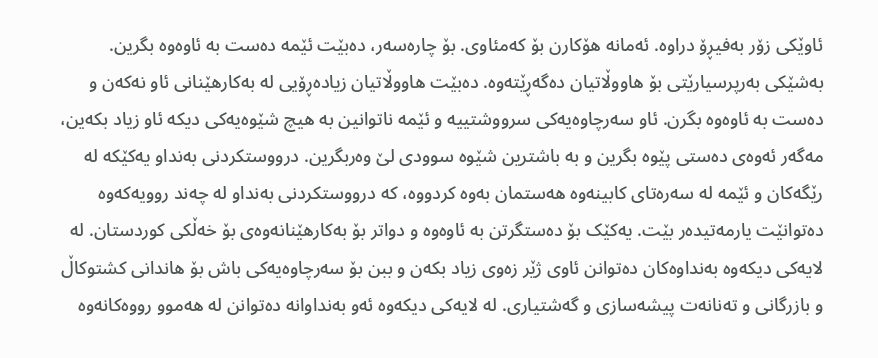ئاوێکى زۆر به‌فیڕۆ دراوه‌. ئه‌مانه‌ هۆکارن بۆ که‌مئاوی. بۆ چاره‌سه‌ر، ده‌بێت ئێمه‌ ده‌ست به‌ ئاوه‌وه‌ بگرین. به‌شێکى به‌رپرسیارێتى بۆ هاووڵاتیان ده‌گه‌ڕێته‌وه‌. ده‌بێت هاووڵاتیان زیاده‌ڕۆیى له‌ به‌کارهێنانى ئاو نه‌که‌ن و ده‌ست به‌ ئاوه‌وه‌ بگرن. ئاو سه‌رچاوه‌یه‌کى سرووشتییه‌ و ئێمه‌ ناتوانین به‌ هیچ شێوه‌یه‌کى دیکه‌ ئاو زیاد بکه‌ین، مه‌گه‌ر ئه‌وه‌ى ده‌ستى پێوه‌ بگرین و به‌ باشترین شێوه‌ سوودى لێ وه‌ربگرین. درووستکردنى به‌نداو یه‌کێکه‌ له‌ رێگه‌کان و ئێمه‌ له‌ سه‌ره‌تاى کابینه‌وه‌ هه‌ستمان به‌وه‌ کردووه‌، که‌ درووستکردنى به‌نداو له‌ چه‌ند روویه‌که‌وه‌ ده‌توانێت یارمه‌تیده‌ر بێت. یه‌کێک بۆ ده‌ستگرتن به‌ ئاوه‌وه‌ و دواتر بۆ به‌کارهێنانه‌وه‌ى بۆ خه‌ڵکى کوردستان. له‌ لایه‌کى دیکه‌وه‌ به‌نداوه‌کان ده‌توانن ئاوى ژێر زه‌وى زیاد بکه‌ن و ببن بۆ سه‌رچاوه‌یه‌کى باش بۆ هاندانى کشتوکاڵ و بازرگانى و ته‌نانه‌ت پیشه‌سازى و گه‌شتیاری. له‌ لایه‌کى دیکه‌وه‌ ئه‌و به‌نداوانه‌ ده‌توانن له‌ هه‌موو رووه‌کانه‌وه‌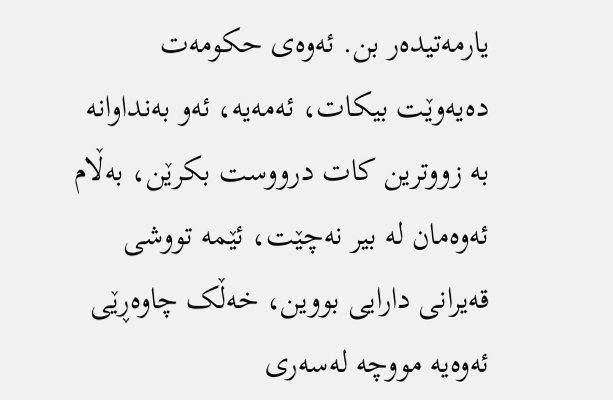یارمه‌تیده‌ر بن. ئه‌وه‌ى حکومه‌ت ده‌یه‌وێت بیکات، ئه‌مه‌یه‌، ئه‌و به‌نداوانه‌ به‌ زووترین کات درووست بکرێن، به‌ڵام ئه‌وه‌مان له‌ بیر نه‌چێت، ئێمه‌ تووشى قه‌یرانى دارایى بووین، خه‌ڵک چاوه‌ڕێى ئه‌وه‌یه‌ مووچه‌ له‌سه‌رى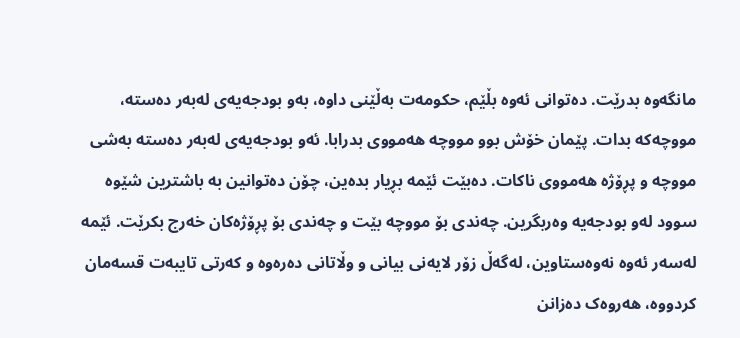مانگه‌وه‌ بدرێت. ده‌توانى ئه‌وه‌ بڵێم، حکومه‌ت به‌ڵێنى داوه‌، به‌و بودجه‌یه‌ى له‌به‌ر ده‌سته‌،  مووچه‌که‌ بدات. پێمان خۆش بوو مووچه‌ هه‌مووى بدرابا. ئه‌و بودجه‌یه‌ى له‌به‌ر ده‌سته‌ به‌شى مووچه‌ و پڕۆژه‌ هه‌مووى ناکات. ده‌بێت ئێمه‌ بڕیار بده‌ین، چۆن ده‌توانین به‌ باشترین شێوه‌ سوود له‌و بودجه‌یه‌ وه‌ربگرین. چه‌ندى بۆ مووچه‌ بێت و چه‌ندى بۆ پڕۆژه‌کان خه‌رج بکرێت. ئێمه‌ له‌سه‌ر ئه‌وه‌ نه‌وه‌ستاوین، له‌گه‌ڵ زۆر لایه‌نى بیانى و وڵاتانى ده‌ره‌وه‌ و که‌رتى تایبه‌ت قسه‌مان کردووه‌، هه‌روه‌ک ده‌زانن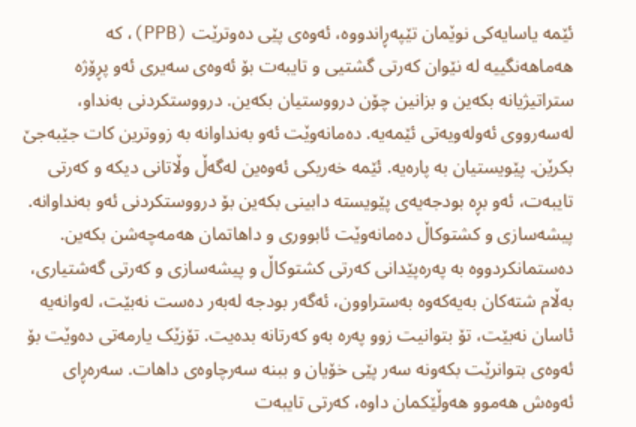ئێمه‌ یاسایه‌کى نوێمان تێپه‌ڕاندووه‌، ئه‌وه‌ى پێى ده‌وترێت (PPB)، که‌ هه‌ماهه‌نگییه‌ له‌ نێوان که‌رتى گشتیى و تایبه‌ت بۆ ئه‌وه‌ى سه‌یرى ئه‌و پڕۆژه‌ ستراتیژیانه‌ بکه‌ین و بزانین چۆن درووستیان بکه‌ین. درووستکردنى به‌نداو، له‌سه‌رووى ئه‌وله‌ویه‌تى ئێمه‌یه‌. ده‌مانه‌وێت ئه‌و به‌نداوانه‌ به‌ زووترین کات جێبه‌جێ بکرێن. پێویستیان به‌ پاره‌یه‌. ئێمه‌ خه‌ریکى ئه‌وه‌ین له‌گه‌ڵ وڵاتانى دیکه‌ و که‌رتى تایبه‌ت، ئه‌و بڕه‌ بودجه‌یه‌ى پێویسته‌ دابینى بکه‌ین بۆ درووستکردنى ئه‌و به‌نداوانه‌. پیشه‌سازى و کشتوکاڵ ده‌مانه‌وێت ئابوورى و داهاتمان هه‌مه‌چه‌شن بکه‌ین. ده‌ستمانکردووه‌ به‌ په‌ره‌پێدانى که‌رتى کشتوکاڵ و پیشه‌سازى و که‌رتى گه‌شتیاری، به‌ڵام شته‌کان به‌یه‌که‌وه‌ به‌ستراوون، ئه‌گه‌ر بودجه‌ له‌به‌ر ده‌ست نه‌بێت، له‌وانه‌یه‌ ئاسان نه‌بێت، تۆ بتوانیت زوو په‌ره‌ به‌و که‌رتانه‌ بده‌یت. تۆزێک یارمه‌تى ده‌وێت بۆ ئه‌وه‌ى بتوانرێت بکه‌ونه‌ سه‌ر پێى خۆیان و ببنه‌ سه‌رچاوه‌ى داهات. سه‌ره‌ڕاى ئه‌وه‌ش هه‌موو هه‌وڵێکمان داوه‌، که‌رتى تایبه‌ت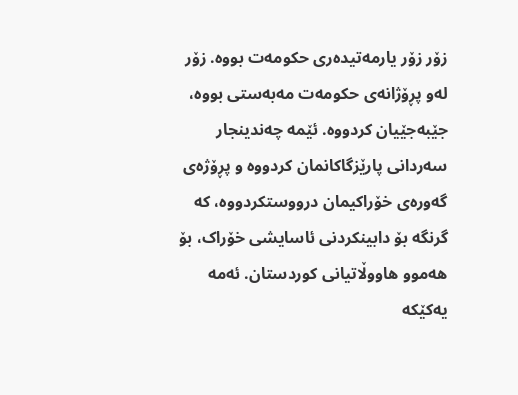زۆر زۆر یارمه‌تیده‌رى حکومه‌ت بووه‌. زۆر له‌و پڕۆژانه‌ى حکومه‌ت مه‌به‌ستى بووه‌، جێبه‌جێیان کردووه‌. ئێمه‌ چه‌ندینجار سه‌ردانى پارێزگاکانمان کردووه‌ و پڕۆژه‌ى گه‌وره‌ى خۆراکیمان درووستکردووه‌، که‌ گرنگه‌ بۆ دابینکردنى ئاسایشى خۆراک، بۆ هه‌موو هاووڵاتیانى کوردستان. ئه‌مه‌ یه‌کێکه‌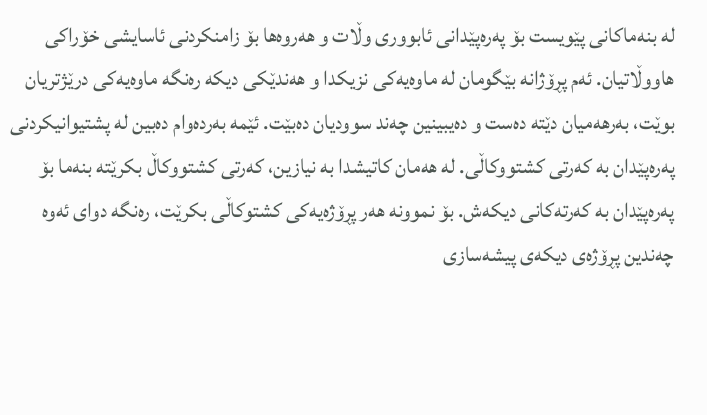له‌ بنه‌ماکانى پێویست بۆ په‌ره‌پێدانى ئابوورى وڵات و هه‌روه‌ها بۆ زامنکردنى ئاسایشى خۆراکى هاووڵاتیان. ئه‌م پڕۆژانه‌ بێگومان له‌ ماوه‌یه‌کى نزیکدا و هه‌ندێکى دیکه‌ ره‌نگه‌ ماوه‌یه‌کى درێژتریان بوێت، به‌رهه‌میان دێته‌ ده‌ست و ده‌یبینین چه‌ند سوودیان ده‌بێت. ئێمه‌ به‌رده‌وام ده‌بین له‌ پشتیوانیکردنى په‌ره‌پێدان به‌ که‌رتى کشتووکاڵی. له‌ هه‌مان کاتیشدا به‌ نیازین، که‌رتى کشتووکاڵ بکرێته‌ بنه‌ما بۆ په‌ره‌پێدان به‌ که‌رته‌کانى دیکه‌ش. بۆ نموونه‌ هه‌ر پڕۆژه‌یه‌کى کشتوکاڵى بکرێت، ره‌نگه‌ دواى ئه‌وه‌ چه‌ندین پڕۆژه‌ى دیکه‌ى پیشه‌سازى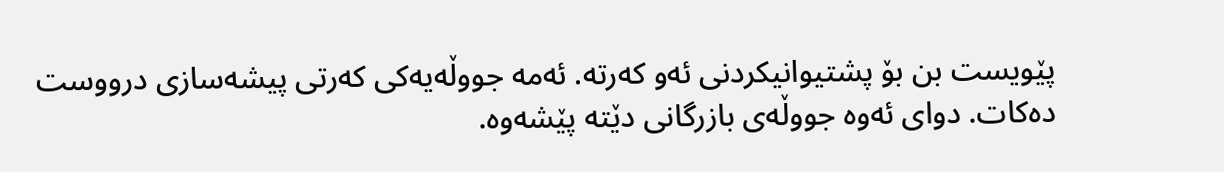پێویست بن بۆ پشتیوانیکردنى ئه‌و که‌رته‌. ئه‌مه‌ جووڵه‌یه‌کى که‌رتى پیشه‌سازى درووست ده‌کات. دواى ئه‌وه‌ جووڵه‌ى بازرگانى دێته‌ پێشه‌وه‌.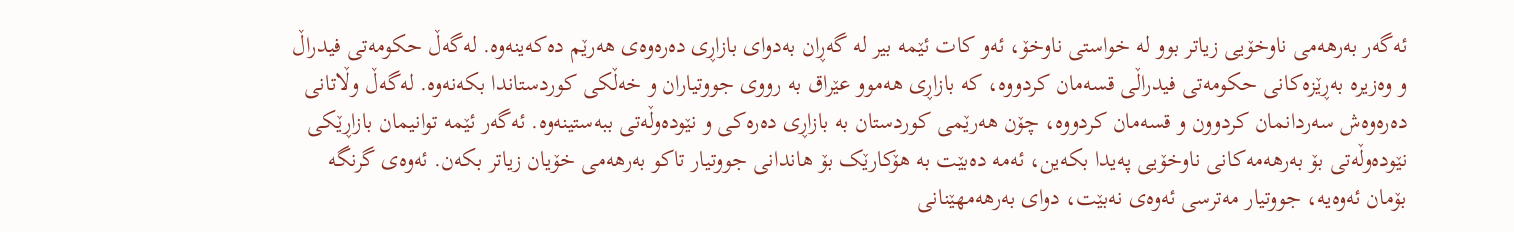ئه‌گه‌ر به‌رهه‌مى ناوخۆیى زیاتر بوو له‌ خواستى ناوخۆ، ئه‌و کات ئێمه‌ بیر له‌ گه‌ڕان به‌دواى بازاڕى ده‌ره‌وه‌ى هه‌رێم ده‌که‌ینه‌وه‌. له‌گه‌ڵ حکومه‌تى فیدراڵ و وه‌زیره‌ به‌ڕێزه‌کانى حکومه‌تى فیدراڵى قسه‌مان کردووه‌، که‌ بازاڕى هه‌موو عێراق به‌ رووى جووتیاران و خه‌ڵکى کوردستاندا بکه‌نه‌وه‌. له‌گه‌ڵ وڵاتانى ده‌ره‌وه‌ش سه‌ردانمان کردوون و قسه‌مان کردووه‌، چۆن هه‌رێمى کوردستان به‌ بازاڕى ده‌ره‌کى و نێوده‌وڵه‌تى ببه‌ستینه‌وه‌. ئه‌گه‌ر ئێمه‌ توانیمان بازاڕێکى نێوده‌وڵه‌تى بۆ به‌رهه‌مه‌کانى ناوخۆیى په‌یدا بکه‌ین، ئه‌مه‌ ده‌بێت به‌ هۆکارێک بۆ هاندانى جووتیار تاکو به‌رهه‌مى خۆیان زیاتر بکه‌ن. ئه‌وه‌ى گرنگه‌ بۆمان ئه‌وه‌یه‌، جووتیار مه‌ترسى ئه‌وه‌ى نه‌بێت، دواى به‌رهه‌مهێنانى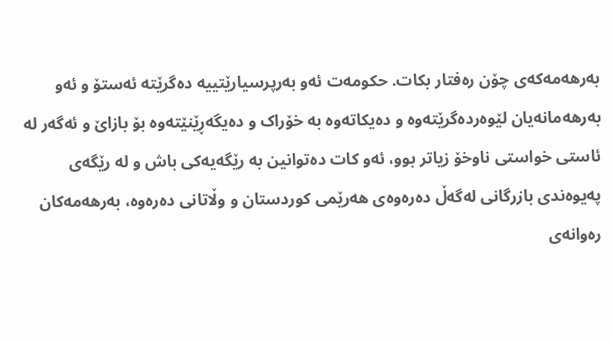به‌رهه‌مه‌که‌ى چۆن ره‌فتار بکات. حکومه‌ت ئه‌و به‌رپرسیارێتییه‌ ده‌گرێته‌ ئه‌ستۆ و ئه‌و به‌رهه‌مانه‌یان لێوه‌رده‌گرێته‌وه‌ و ده‌یکاته‌وه‌ به‌ خۆراک و ده‌یگه‌ڕێنێته‌وه‌ بۆ بازاێ‌ و ئه‌گه‌ر له‌ ئاستى خواستى ناوخۆ زیاتر بوو، ئه‌و کات ده‌توانین به‌ رێگه‌یه‌کى باش و له‌ رێگه‌ى په‌یوه‌ندى بازرگانى له‌گه‌ڵ ده‌ره‌وه‌ى هه‌رێمى کوردستان و وڵاتانى ده‌ره‌وه‌، به‌رهه‌مه‌کان ره‌وانه‌ى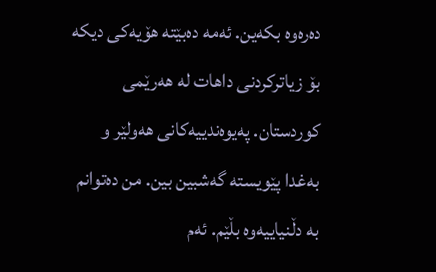ده‌ره‌وه‌ بکه‌ین. ئه‌مه‌ ده‌بێته‌ هۆیه‌کى دیکه‌ بۆ زیاترکردنى داهات له‌ هه‌رێمى کوردستان. په‌یوه‌ندییه‌کانى هه‌ولێر و به‌غدا پێویسته‌ گه‌شبین بین. من ده‌توانم به‌ دڵنیاییه‌وه‌ بڵێم. ئه‌م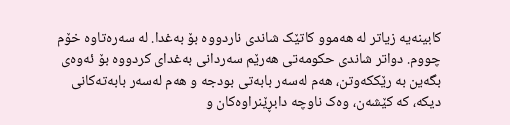کابینه‌یه‌ زیاتر له‌ هه‌موو کاتێک شاندى ناردووه‌ بۆ به‌غدا. له‌ سه‌ره‌تاوه‌ خۆم چووم. دواتر شاندى حکومه‌تى هه‌رێم سه‌ردانى به‌غداى کردووه‌ بۆ ئه‌وه‌ى بگه‌ین به‌ رێککه‌وتن، هه‌م له‌سه‌ر بابه‌تى بودجه‌ و هه‌م له‌سه‌ر بابه‌ته‌کانى دیکه‌، که‌ کێشه‌ن، وه‌ک ناوچه‌ دابڕێنراوه‌کان و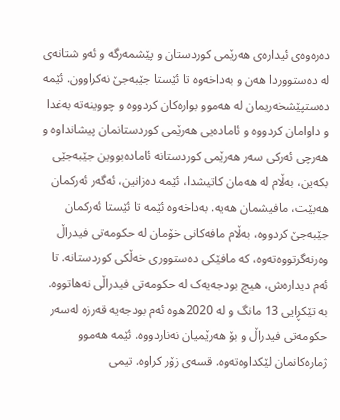ده‌ره‌وه‌ى ئیداره‌ى هه‌رێمى کوردستان و پێشمه‌رگه‌ و ئه‌و شتانه‌ى له‌ ده‌ستووردا هه‌ن و به‌داخه‌وه‌ تا ئێستا جێبه‌جێ نه‌کراوون. ئێمه‌ ده‌ستپێشخه‌ریمان له‌ هه‌موو بواره‌کان کردووه‌ و چووینه‌ته‌ به‌غدا و داوامان کردووه‌ و ئاماده‌یى هه‌رێمى کوردستانمان پیشانداوه‌ و هه‌رچى ئه‌رکى سه‌ر هه‌رێمى کوردستانه‌ ئاماده‌بووین جێبه‌جێى بکه‌ین، به‌ڵام له‌ هه‌مان کاتیشدا، ئێمه‌ ده‌زانین، ئه‌گه‌ر ئه‌رکمان هه‌بێت، مافیشمان هه‌یه‌. به‌داخه‌وه‌ ئێمه‌ تا ئێستا ئه‌رکمان جێبه‌جێ کردووه‌، به‌ڵام مافه‌کانى خۆمان له‌ حکومه‌تى فیدراڵ وه‌رنه‌گرتووه‌ته‌وه‌، که‌ مافێکى ده‌ستوورى خه‌ڵکى کوردستانه‌. تا ئه‌م دیداره‌ش، هیچ بودجه‌یه‌ک له‌ حکومه‌تى فیدراڵى نه‌هاتووه‌. به‌ تێکڕایى 13 مانگ و له‌ 2020ه‌وه‌ ئه‌م بودجه‌یه‌ قه‌رزه‌ له‌سه‌ر حکومه‌تى فیدراڵ و بۆ هه‌رێمیان نه‌ناردووه‌. ئێمه‌ هه‌موو ژماره‌کانمان لێکداوه‌ته‌وه‌. قسه‌ى زۆر کراوه‌. تیمى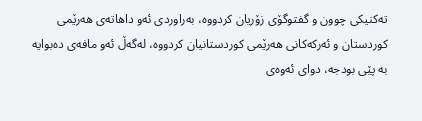ته‌کنیکى چوون و گفتوگۆى زۆریان کردووه‌، به‌راوردى ئه‌و داهاته‌ى هه‌رێمى کوردستان و ئه‌رکه‌کانى هه‌رێمى کوردستانیان کردووه‌، له‌گه‌ڵ ئه‌و مافه‌ى ده‌بوایه‌ به‌ پێى بودجه‌، دواى ئه‌وه‌ى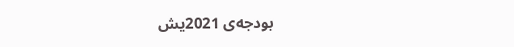بودجه‌ى 2021یش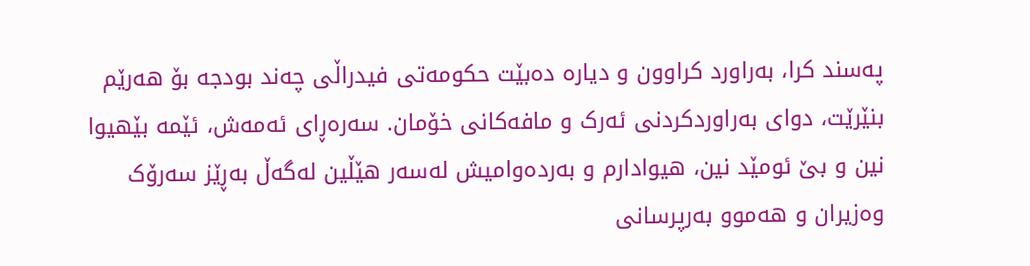په‌سند کرا، به‌راورد کراوون و دیاره‌ ده‌بێت حکومه‌تى فیدراڵى چه‌ند بودجه‌ بۆ هه‌رێم بنێرێت، دواى به‌راوردکردنى ئه‌رک و مافه‌کانى خۆمان. سه‌ره‌ڕاى ئه‌مه‌ش، ئێمه‌ بێهیوا نین و بێ ئومێد نین، هیوادارم و به‌رده‌وامیش له‌سه‌ر هێڵین له‌گه‌ڵ به‌ڕێز سه‌رۆک وه‌زیران و هه‌موو به‌رپرسانى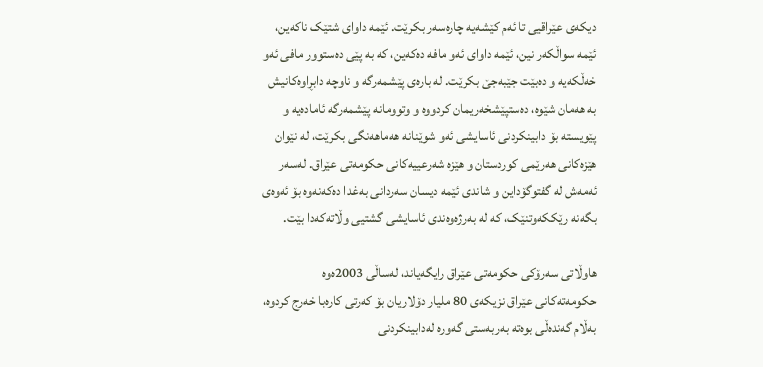دیکه‌ى عێراقیى تا ئه‌م کێشه‌یه‌ چاره‌سه‌ر بکرێت. ئێمه‌ داواى شتێک ناکه‌ین، ئێمه‌ سواڵکه‌ر نین، ئێمه‌ داواى ئه‌و مافه‌ ده‌که‌ین، که‌ به‌ پێى ده‌ستوور مافى ئه‌و خه‌ڵکه‌یه‌ و ده‌بێت جێبه‌جێ بکرێت. له‌ باره‌ى پێشمه‌رگه‌ و ناوچه‌ دابڕاوه‌کانیش به‌ هه‌مان شێوه‌، ده‌ستپێشخه‌ریمان کردووه‌ و وتوومانه‌ پێشمه‌رگه‌ ئاماده‌یه‌ و پێویسته‌ بۆ دابینکردنى ئاسایشى ئه‌و شوێنانه‌ هه‌ماهه‌نگى بکرێت، له‌ نێوان هێزه‌کانى هه‌رێمى کوردستان و هێزه‌ شه‌رعییه‌کانى حکومه‌تى عێراق. له‌سه‌ر ئه‌مه‌ش له‌ گفتوگۆداین و شاندى ئێمه‌ دیسان سه‌ردانى به‌غدا ده‌که‌نه‌وه‌ بۆ ئه‌وه‌ى بگه‌نه‌ رێککه‌وتنێک، که‌ له‌ به‌رژه‌وه‌ندى ئاسایشى گشتیى وڵاته‌که‌دا بێت.

هاوڵاتى سه‌رۆکى حکومه‌تى عێراق رایگه‌یاند، له‌ساڵى 2003ه‌وه‌ حکومه‌ته‌کانى عێراق نزیکه‌ى 80 ملیار دۆلاریان بۆ که‌رتى کاره‌با خه‌رج کردوه‌، به‌ڵام گه‌نده‌ڵى بوه‌ته‌ به‌ربه‌ستى گه‌وره‌ له‌دابینکردنى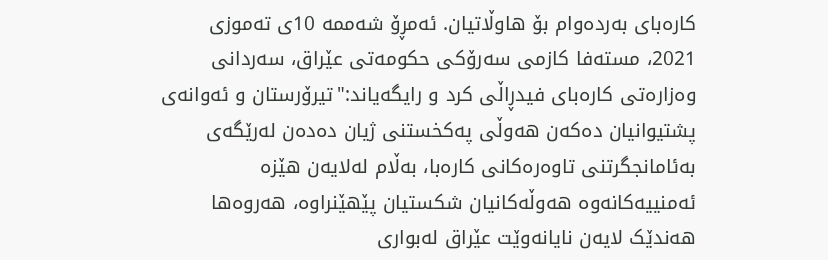کاره‌باى به‌رده‌وام بۆ هاوڵاتیان. ئه‌مڕۆ شه‌ممه‌ 10ى ته‌موزى 2021، مسته‌فا کازمى سه‌رۆکى حکومه‌تى عێراق، سه‌ردانى وه‌زاره‌تى کاره‌باى فیدڕاڵى کرد و رایگه‌یاند:"تیرۆرستان و ئه‌وانه‌ى پشتیوانیان ده‌که‌ن هه‌وڵى په‌کخستنى ژیان ده‌ده‌ن له‌رێگه‌ى به‌ئامانجگرتنى تاوه‌ره‌کانى کاره‌با، به‌ڵام له‌لایه‌ن هێزه‌ ئه‌منییه‌کانه‌وه‌ هه‌وڵه‌کانیان شکستیان پێهێنراوه‌، هه‌روه‌ها هه‌ندێک لایه‌ن نایانه‌وێت عێراق له‌بوارى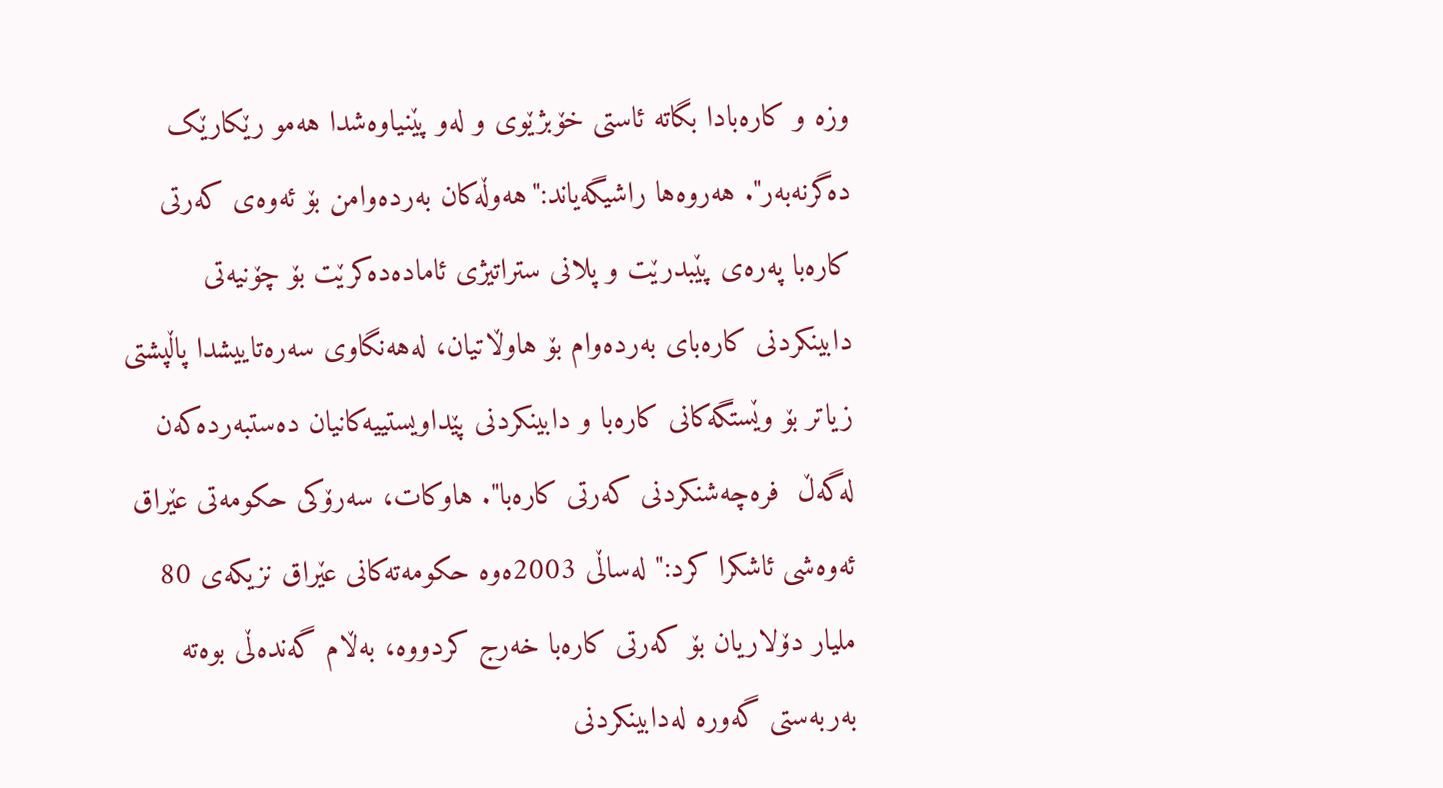وزه‌ و کاره‌بادا بگاته‌ ئاستى خۆبژێوى و له‌و پێنیاوه‌شدا هه‌مو رێکارێک ده‌گرنه‌به‌ر". هه‌روه‌ها راشیگه‌یاند:"هه‌وڵه‌کان به‌رده‌وامن بۆ ئه‌وه‌ى که‌رتى کاره‌با په‌ره‌ى پێبدرێت و پلانى ستراتیژى ئاماده‌ده‌کرێت بۆ چۆنیه‌تى دابینکردنى کاره‌باى به‌رده‌وام بۆ هاوڵاتیان، له‌هه‌نگاوى سه‌ره‌تاییشدا پاڵپشتى زیاتر بۆ وێستگه‌کانى کاره‌با و دابینکردنى پێداویستییه‌کانیان ده‌ستبه‌رده‌که‌ن له‌گه‌ڵ  فره‌چه‌شنکردنى که‌رتى کاره‌با". هاوکات، سه‌رۆکى حکومه‌تى عێراق ئه‌وه‌شى ئاشکرا کرد:" له‌ساڵى 2003ه‌وه‌ حکومه‌ته‌کانى عێراق نزیکه‌ى 80 ملیار دۆلاریان بۆ که‌رتى کاره‌با خه‌رج کردووه‌، به‌ڵام گه‌نده‌ڵى بوه‌ته‌ به‌ربه‌ستى گه‌وره‌ له‌دابینکردنى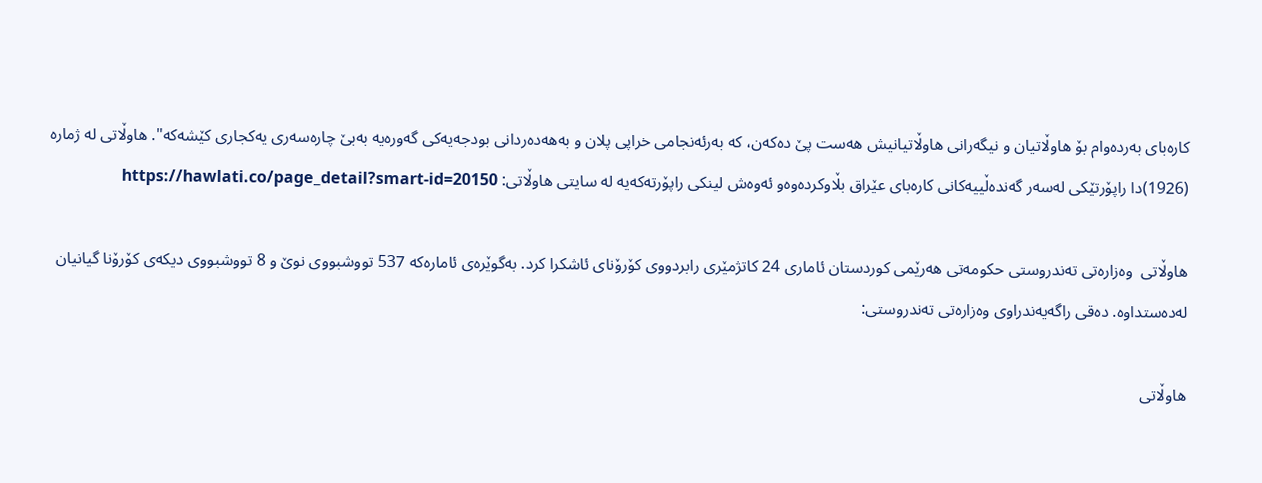کاره‌باى به‌رده‌وام بۆ هاوڵاتیان و نیگه‌رانى هاوڵاتیانیش هه‌ست پێ ده‌که‌ن، که‌ به‌رئه‌نجامى خراپى پلان و به‌هه‌ده‌ردانى بودجه‌یه‌کى گه‌وره‌یه‌ به‌بێ چاره‌سه‌رى یه‌کجارى کێشه‌که‌". هاوڵاتى له‌ ژماره‌ (1926)دا راپۆرتێکى له‌سه‌ر گه‌نده‌ڵییه‌کانى کاره‌باى عێراق بڵاوکرده‌وه‌و ئه‌وه‌ش لینکى راپۆرته‌که‌یه‌ له‌ سایتى هاوڵاتى: https://hawlati.co/page_detail?smart-id=20150

هاوڵاتى  وەزارەتی تەندروستی حکومەتی هەرێمی کوردستان ئاماری 24 کاتژمێری رابردووی کۆرۆنای ئاشکرا کرد. بەگوێرەی ئامارەکە 537 تووشبووی نوێ و 8 تووشبووی دیکەی کۆرۆنا گیانیان لەدەستداوە. دەقی راگەیەندراوی وەزارەتی تەندروستی:

هاوڵاتى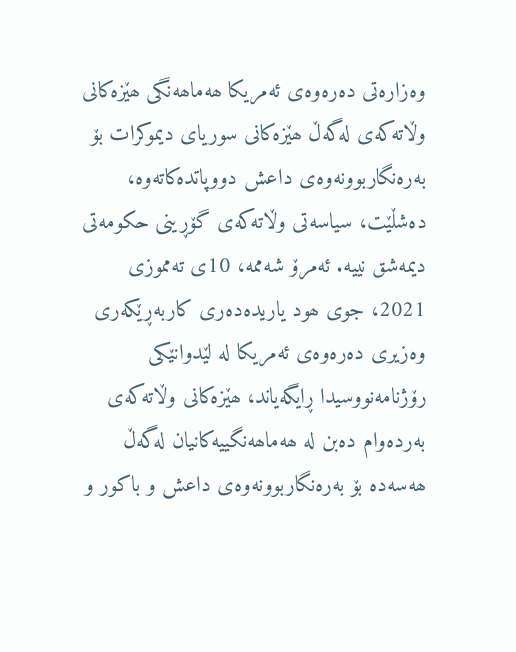وه‌زاره‌تی ده‌ره‌وه‌ی ئه‌مریكا ھه‌ماھه‌نگی ھێزه‌كانی وڵاته‌كه‌ی له‌گه‌ڵ ھێزه‌كانی سوریای دیموكرات بۆ به‌ره‌نگاربوونه‌وه‌ی داعش دووپاتده‌كاته‌وه‌، ده‌شڵێت، سیاسه‌تی وڵاته‌كه‌ی گۆڕینی حكومه‌تی دیمه‌شق نییه‌. ئەمرۆ شەممە، 10ی‌ ته‌مموزی 2021، جوی ھود یاریده‌ده‌ری كاربه‌ڕێكه‌ری وه‌زیری ده‌ره‌وه‌ی ئه‌مریكا له‌ لێدوانێكی رۆژنامه‌نووسیدا ڕایگه‌یاند، ھێزه‌كانی وڵاته‌كه‌ی به‌رده‌وام ده‌بن له‌ ھه‌ماھه‌نگییه‌كانیان له‌گه‌ڵ ھه‌سه‌ده‌ بۆ به‌ره‌نگاربوونه‌وه‌ی داعش و باكور و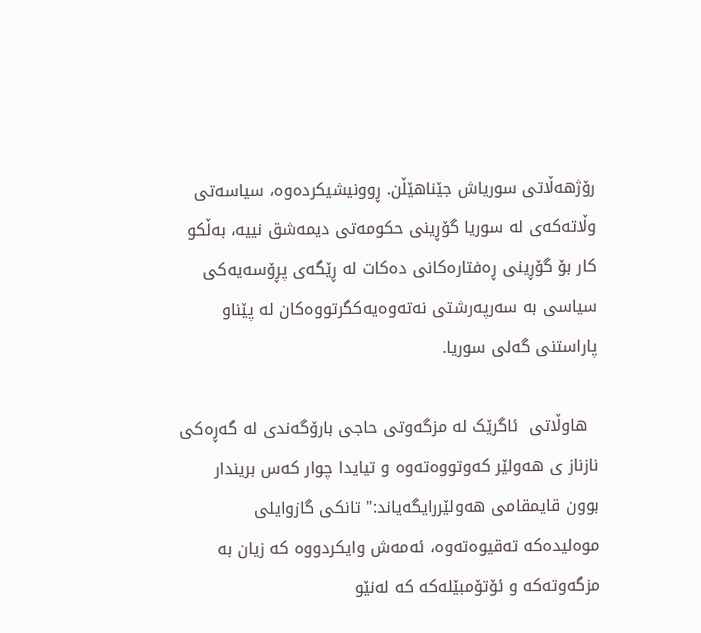رۆژھه‌ڵاتی سوریاش جێناھێڵن. ڕوونیشیكرده‌وه‌، سیاسه‌تی وڵاته‌كه‌ی له‌ سوریا گۆڕینی حكومه‌تی دیمه‌شق نییه‌، به‌ڵكو كار بۆ گۆڕینی ڕه‌فتاره‌كانی ده‌كات له‌ ڕێگه‌ی پڕۆسه‌یه‌كی سیاسی به‌ سه‌رپه‌رشتی نه‌ته‌وه‌یه‌كگرتووه‌كان له‌ پێناو پاراستنی گه‌لی سوریا.

  هاوڵاتى  ئاگرێک لە مزگەوتی حاجی بارۆگەندی لە گەڕەکی نازناز ی هەولێر کەوتووەتەوە و تیایدا چوار کەس بریندار بوون قایمقامی هەولێررایگەیاند:" تانکی گازوایلی موەلیدەکە تەقیوەتەوە، ئەمەش وایکردووە کە زیان بە مزگەوتەکە و ئۆتۆمبێلەکە کە لەنێو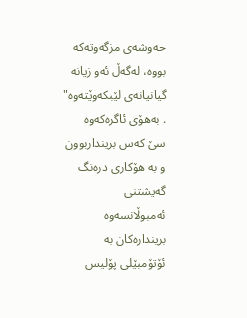حەوشەی مزگەوتەکە بووە، لەگەڵ ئەو زیانە گیانیانەی لێبکەوێتەوە" . بەهۆی ئاگرەکەوە  سێ کەس برینداربوون و بە هۆکاری درەنگ گەیشتنی ئەمبوڵانسەوە بریندارەکان بە ئۆتۆمبێلی پۆلیس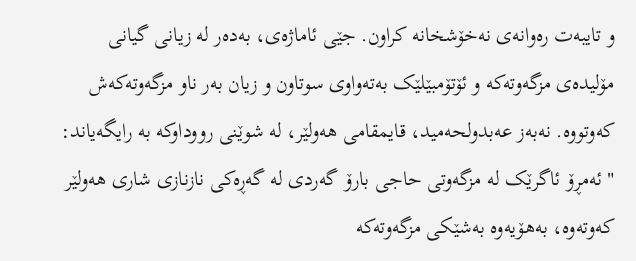و تایبەت رەوانەی نەخۆشخانە کراون. جێی ئاماژەی، بەدەر لە زیانی گیانی مۆلیدەی مزگەوتەکە و ئۆتۆمبێلێک بەتەواوی سوتاون و زیان بەر ناو مزگەوتەکەش کەوتووە. نەبەز عەبدولحەمید، قایمقامی هەولێر، لە شوێنی رووداوکە بە رایگەیاند: " ئەمڕۆ ئاگرێک لە مزگەوتی حاجی بارۆ گەردی لە گەڕەکی نازنازی شاری هەولێر کەوتەوە، بەهۆیەوە بەشێکی مزگەوتەکە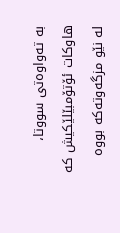بە تەواوەتی سووتا، هاوکات ئۆتۆمبێلێکیش کە لە نێو مزگەوتەکە بووە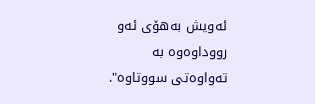ئەویش بەهۆی ئەو رووداوەوە بە تەواوەتی سووتاوە".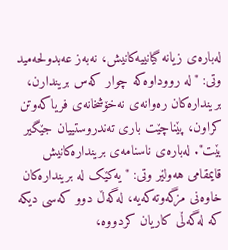لەبارەی زیانە گیانییەکانیش، نەبەز عەبدولحەمید وتی: "لە رووداوەکە چوار کەس بریندارن، بریندارەکان رەوانەی نەخۆشخانەی فریاکەوتن کراون، پێناچێت باری تەندروستییان جێگیر بێت". لەبارەی ناسنامەی بریندارەکانیش قایمقامی هەولێر وتی: "یەکێک لە بریندارەکان خاوەنی مزگەوتەکەیە، لەگەڵ دوو کەسی دیکە کە لەگەڵی کاریان کردووە،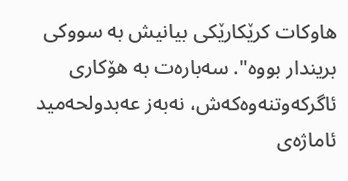هاوکات کرێکارێکی بیانیش بە سووکی بریندار بووە". سەبارەت بە هۆکاری ئاگرکەوتنەوەکەش، نەبەز عەبدولحەمید ئاماژەی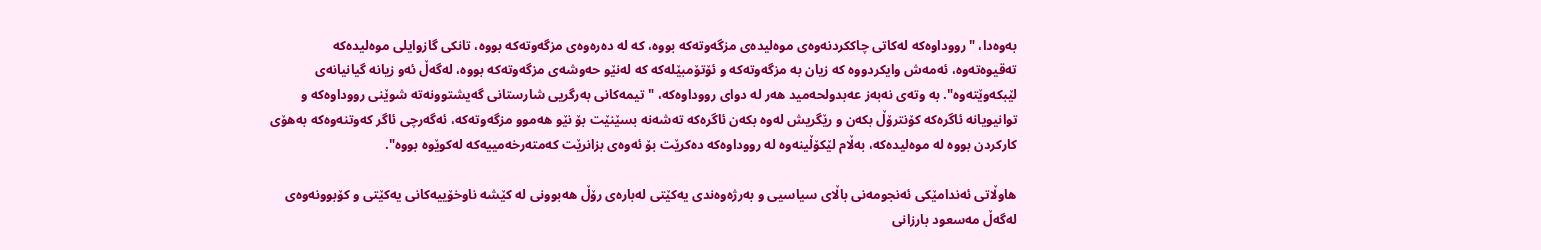بەوەدا، "رووداوەکە لەکاتی چاککردنەوەی موەلیدەی مزگەوتەکە بووە، کە لە دەرەوەی مزگەوتەکە بووە، تانکی گازوایلی موەلیدەکە تەقیوەتەوە، ئەمەش وایکردووە کە زیان بە مزگەوتەکە و ئۆتۆمبێلەکە کە لەنێو حەوشەی مزگەوتەکە بووە، لەگەڵ ئەو زیانە گیانیانەی لێبکەوێتەوە". بە وتەی نەبەز عەبدولحەمید هەر لە دوای رووداوەکە، "تیمەکانی بەرگریی شارستانی گەیشتوونەتە شوێنی رووداوەکە و توانیویانە ئاگرەکە کۆنترۆڵ بکەن و رێگریش لەوە بکەن ئاگرەکە تەشەنە بسێنێت بۆ نێو هەموو مزگەوتەکە، ئەگەرچی ئاگر کەوتنەوەکە بەهۆی کارکردن بووە لە موەلیدەکە، بەڵام لێکۆڵینەوە لە رووداوەکە دەکرێت بۆ ئەوەی بزانرێت کەمتەرخەمییەکە لەکوێوە بووە".

هاوڵاتى ئه‌ندامێکى ئه‌نجومه‌نى باڵاى سیاسیى و به‌رژه‌وه‌ندى یه‌کێتى له‌باره‌ى رۆڵ هه‌بوونى له‌ کێشه‌ ناوخۆییه‌کانى یه‌کێتى و کۆبوونه‌وه‌ى له‌گه‌ڵ مه‌سعود بارزانى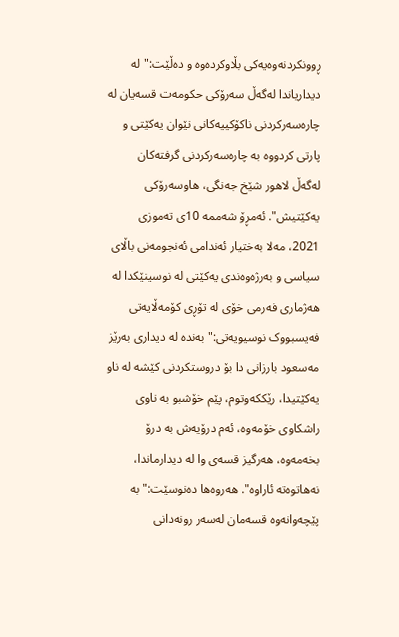ڕوونکردنه‌وه‌یه‌کى بڵاوکرده‌وه‌ و ده‌ڵێت:"له‌ دیداریاندا له‌گه‌ڵ سه‌رۆکى حکومه‌ت قسه‌یان له‌ چاره‌سه‌رکردنى ناکۆکییه‌کانى نێوان یه‌کێتى و پارتى کردووه‌ به‌ چاره‌سه‌رکردنى گرفته‌کان له‌گه‌ڵ لاهور شێخ جه‌نگی، هاوسه‌رۆکى یه‌کێتیش". ئه‌مڕۆ شه‌ممه‌ 10ى ته‌موزى 2021، مه‌لا به‌ختیار ئه‌ندامى ئه‌نجومه‌نى باڵاى سیاسى و به‌رژه‌وه‌ندى یه‌کێتى له‌ نوسینێکدا له‌ هه‌ژمارى فه‌رمى خۆى له‌ تۆڕى کۆمه‌ڵایه‌تى فه‌یسبووک نوسیویه‌تى:" به‌نده‌ له‌ دیدارى به‌رێز مه‌سعود بارزانى دا بۆ دروستکردنى کێشه‌ له‌ ناو یه‌کێتیدا، رێککه‌وتوم، پێم خۆشبو به‌ ناوى راشکاوى خۆمه‌وه‌، ئه‌م درۆیه‌ش به‌ درۆ بخه‌مه‌وه‌، هه‌رگیز قسه‌ى وا له‌ دیدارماندا، نه‌هاتوه‌ته‌ ئاراوه‌". هه‌روه‌ها ده‌نوسێت:"به‌ پێچه‌وانه‌وه‌ قسه‌مان له‌سه‌ر رونه‌دانى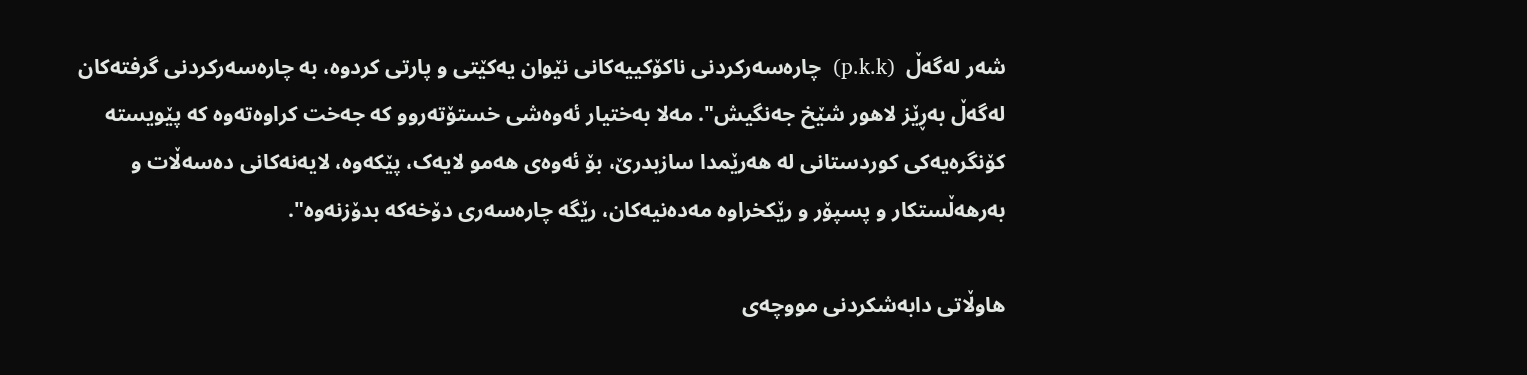شه‌ر له‌گه‌ڵ  (p.k.k)  چاره‌سه‌رکردنى ناکۆکییه‌کانى نێوان یه‌کێتى و پارتى کردوه‌، به‌ چاره‌سه‌رکردنى گرفته‌کان له‌گه‌ڵ به‌ڕێز لاهور شێخ جه‌نگیش". مه‌لا به‌ختیار ئه‌وه‌شى خستۆته‌روو که‌ جه‌خت کراوه‌ته‌وه‌ که‌ پێویسته‌ کۆنگره‌یه‌کى کوردستانى له‌ هه‌رێمدا سازبدرێ، بۆ ئه‌وه‌ى هه‌مو لایه‌ک، پێکه‌وه‌، لایه‌نه‌کانى ده‌سه‌ڵات و به‌رهه‌ڵستکار و پسپۆر و رێکخراوه‌ مه‌ده‌نیه‌کان، رێگه‌ چاره‌سه‌رى دۆخه‌که‌ بدۆزنه‌وه‌".

هاوڵاتى دابەشکردنی مووچەی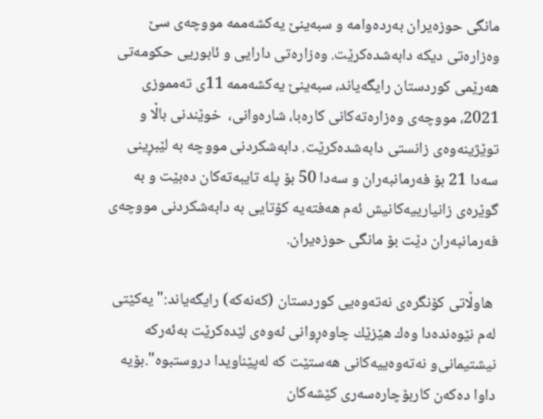مانگی حوزەیران بەردەوامە و سبەینێ یەکشەممە مووچەی سێ وەزارەتی دیکە دابەشدەکرێت. وەزارەتی دارایی و ئابوریی حكومەتی هەرێمی كوردستان رایگەیاند، سبەینێ یەکشەممە 11ی تەمموزی 2021، مووچەی وەزارەتەکانی کارەبا، شارەوانی،  خوێندنی باڵا و توێژینەوەی زانستی دابەشدەکرێت. دابەشکردنی مووچە بە لێبڕینی سەدا 21 بۆ فەرمانبەران و سەدا 50 بۆ پلە تایبەتەکان دەبێت و بە گوێرەی زانیارییەکانیش ئەم هەفتەیە کۆتایی بە دابەشکردنی مووچەی فەرمانبەران دێت بۆ مانگی حوزەیران.

 هاوڵاتى كۆنگره‌ى نه‌ته‌وه‌یی كوردستان (کەنەکە) رایگەیاند:" یه‌كێتى له‌م نێوه‌نده‌دا وه‌ك هێزێك چاوه‌ڕوانى ئه‌وه‌ى لێده‌كرێت به‌ئه‌ركه‌ نیشتیمانى‌و نه‌ته‌وه‌ییه‌كانى هه‌ستێت كه‌ له‌پێناویدا دروستبوه‌".بۆیە داوا دەکەن کاربۆچارەسەری کێشەکان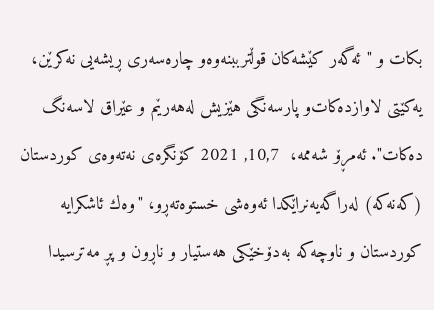بکات و "ئه‌گه‌ر كێشه‌كان قوڵترببنه‌وه‌و چاره‌سه‌رى ڕیشه‌یی نه‌كرێن، یه‌كێتى لاوازده‌كات‌و پارسه‌نگى هێزیش له‌هه‌رێم‌ و عێراق لاسه‌نگ ده‌كات". ئەمڕۆ شەممە،  10,7, 2021 كۆنگره‌ى نه‌ته‌وه‌ی كوردستان (کەنەکە) لەراگەیەنراێکدا ئەوەشی خستوەتەڕو، "وه‌ك ئاشكرایه‌ كوردستان‌ و ناوچه‌كه‌ به‌دۆخێكى هه‌ستیار و ناڕون‌ و پڕ مه‌ترسیدا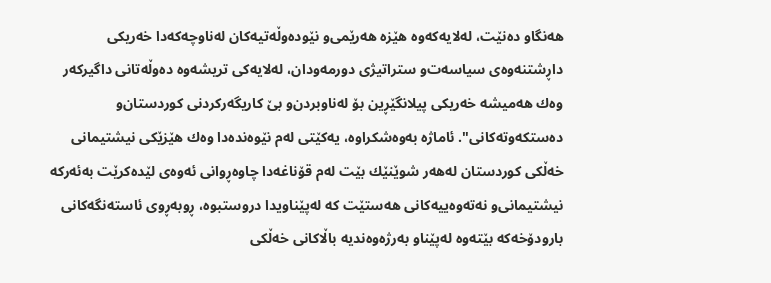هه‌نگاو ده‌نێت، له‌لایه‌كه‌وه‌ هێزه‌ هه‌رێمى‌و نێوده‌وڵه‌تیه‌كان له‌ناوچه‌كه‌دا خه‌ریكى داڕشتنه‌وه‌ى سیاسه‌ت‌و ستراتیژى دورمه‌ودان، له‌لایه‌كى تریشه‌وه‌ ده‌وڵه‌تانى داگیركه‌ر وه‌ك هه‌میشه‌ خه‌ریكى پیلانگێڕین بۆ له‌ناوبردن‌و بێ كاریگه‌ركردنى كوردستان‌و ده‌ستكه‌وته‌كانى". ئاماژە بەوەشکراوە، یه‌كێتى له‌م نێوه‌نده‌دا وه‌ك هێزێكى نیشتیمانى خه‌ڵكى كوردستان له‌هه‌ر شوێنێك بێت له‌م قۆناغه‌دا چاوه‌ڕوانى ئه‌وه‌ى لێده‌كرێت به‌ئه‌ركه‌ نیشتیمانى‌و نه‌ته‌وه‌ییه‌كانى هه‌ستێت كه‌ له‌پێناویدا دروستبوه‌، ڕوبه‌ڕوى ئاسته‌نگه‌كانى بارودۆخه‌كه‌ بێته‌وه‌ له‌پێناو به‌رژه‌وه‌ندیه‌ باڵاكانى خه‌ڵكى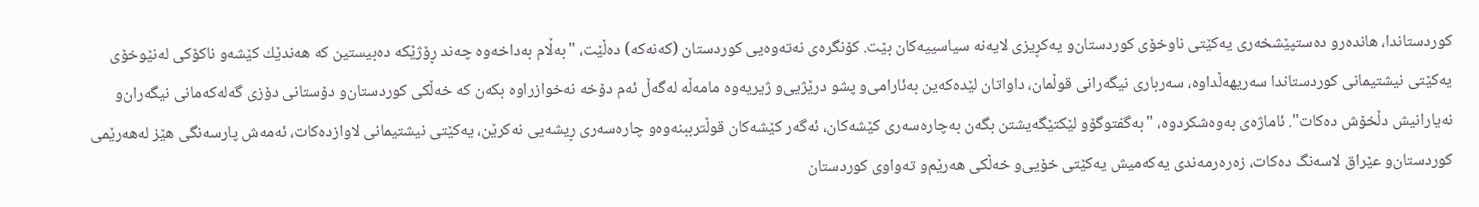كوردستاندا، هانده‌رو ده‌ستپێشخه‌رى یه‌كێتى ناوخۆی كوردستان‌و یه‌كڕیزى لایه‌نه‌ سیاسییه‌كان بێت. كۆنگره‌ى نه‌ته‌وه‌یی كوردستان (کەنەکە) دەڵێت، "به‌ڵام به‌داخه‌وه‌ چه‌ند ڕۆژێكه‌ ده‌بیستین كه‌ هه‌ندێك كێشه‌و ناكۆكى له‌نێوخۆى یه‌كێتى نیشتیمانى كوردستاندا سه‌ریهه‌ڵداوه‌، سه‌ربارى نیگه‌رانى قوڵمان، داواتان لێده‌كه‌ین به‌ئارامى‌و پشو درێژیی‌و ژیریه‌وه‌ مامه‌ڵه‌ له‌گه‌ڵ ئه‌م دۆخه‌ نه‌خوازراوه‌ بكه‌ن كه‌ خه‌ڵكى كوردستان‌و دۆستانى دۆزى گه‌له‌كه‌مانى نیگه‌ران‌و نه‌یارانیش دڵخۆش ده‌كات". ئاماژەی بەوەشکردوە، "به‌گفتوگۆو لێكتێگه‌یشتن بگه‌ن به‌چاره‌سه‌رى كێشه‌كان، ئه‌گه‌ر كێشه‌كان قوڵترببنه‌وه‌و چاره‌سه‌رى ڕیشه‌یی نه‌كرێن، یه‌كێتى نیشتیمانى لاوازده‌كات، ئه‌مه‌ش پارسه‌نگى هێز له‌هه‌رێمى كوردستان‌و عێراق لاسه‌نگ ده‌كات، زه‌ره‌رمه‌ندى یه‌كه‌میش یه‌كێتى خۆیی‌و خه‌ڵكى هه‌رێم‌و ته‌واوى كوردستان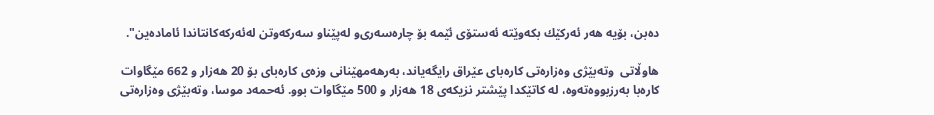ده‌بن، بۆیه‌ هه‌ر ئه‌ركێك بكه‌وێته‌ ئه‌ستۆى ئێمه‌ بۆ چاره‌سه‌رى‌و له‌پێناو سه‌ركه‌وتن له‌ئه‌ركه‌كانتاندا ئاماده‌ین".

هاوڵاتى  وتەبێژی وەزارەتی کارەبای عێراق رایگەیاند، بەرهەمهێنانی وزەی کارەبای بۆ 20 هەزار و 662 مێگاوات کارەبا بەرزبووەتەوە، لە کاتێکدا پێشتر نزیکەی 18 هەزار و 500 مێگاوات بوو. ئەحمەد موسا، وتەبێژی وەزارەتی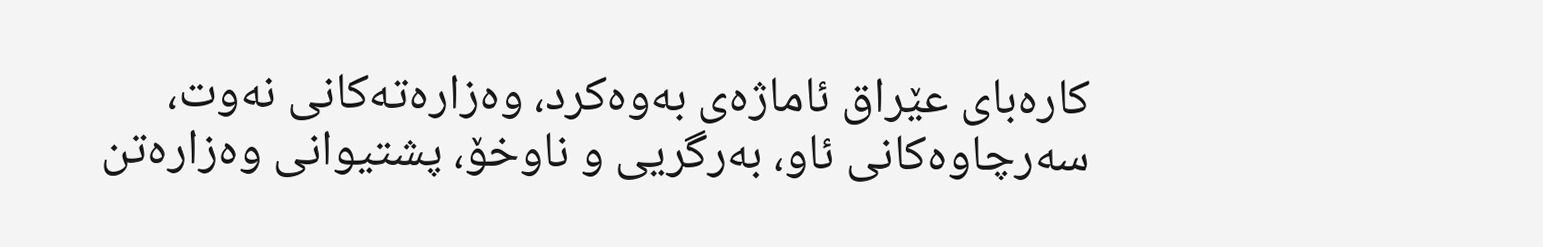کارەبای عێراق ئاماژەی بەوەکرد، وەزارەتەکانی نەوت، سەرچاوەکانی ئاو، بەرگریی و ناوخۆ، پشتیوانی وەزارەتن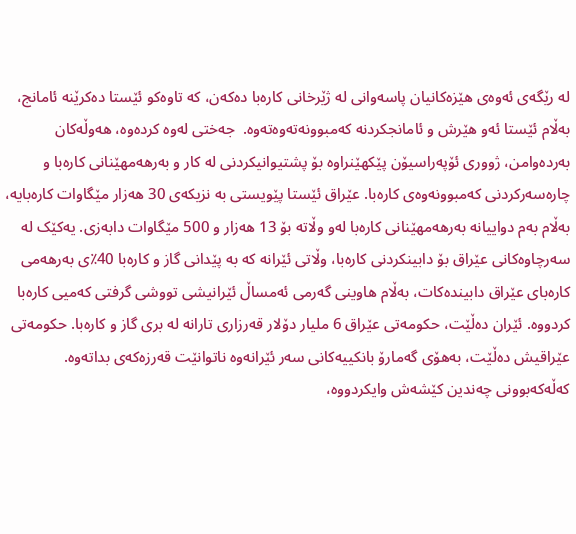لە رێگەی ئەوەی هێزەکانیان پاسەوانی لە ژێرخانی کارەبا دەکەن، کە تاوەکو ئێستا دەکرێنە ئامانج، بەڵام ئێستا ئەو هێرش و ئامانجکردنە کەمبوونەتەوەتەوە.  جەختی لەوە کردەوە، هەوڵەکان بەردەوامن، ژووری ئۆپەراسیۆن پێکهێنراوە بۆ پشتیوانیکردنی لە کار و بەرهەمهێنانی کارەبا و  چارەسەرکردنی کەمبوونەوەی کارەبا. عێراق ئێستا پێویستی بە نزیکەی 30 هەزار مێگاوات کارەبایە، بەڵام بەم دواییانە بەرهەمهێنانی کارەبا لەو وڵاتە بۆ 13 هەزار و 500 مێگاوات دابەزی. یەکێک لە سەرچاوەکانی عێراق بۆ دابینکردنی کارەبا، وڵاتی ئێرانە کە بە پێدانی گاز و کارەبا 40٪ی بەرهەمی کارەبای عێراق دابیندەکات، بەڵام هاوینی گەرمی ئەمساڵ ئێرانیشی تووشی گرفتی کەمیی کارەبا کردووە. ئێران دەڵێت، حکومەتی عێراق 6 ملیار دۆلار قەرزاری تارانە لە بری گاز و کارەبا. حکومەتی عێراقیش دەڵێت، بەهۆی گەمارۆ بانکییەکانی سەر ئێرانەوە ناتوانێت قەرزەکەی بداتەوە. کەڵەکەبوونی چەندین کێشەش وایکردووە،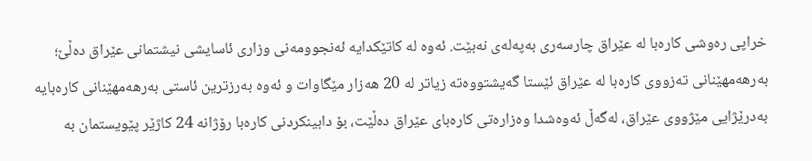خراپی رەوشی کارەبا لە عێراق چارسەری بەپەلەی نەبێت. ئەوە لە کاتێکدایە ئەنجوومەنی وزاری ئاسایشی نیشتمانی عێراق دەڵێ؛ بەرهەمهێنانی تەزووی کارەبا لە عێراق ئێستا گەیشتووەتە زیاتر لە 20 هەزار مێگاوات و ئەوە بەرزترین ئاستی بەرهەمهێنانی کارەبایە بەدرێژایی مێژووی عێراق، لەگەڵ ئەوەشدا وەزارەتی کارەبای عێراق دەڵێت، بۆ دابینکردنی کارەبا رۆژانە 24 کاژێر پێویستمان بە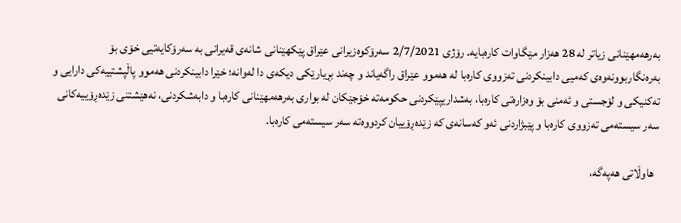بەرهەمهێنانی زیاتر لە 28 هەزار مێگاوات کارەبایە. رۆژی 2/7/2021 سەرۆکوەزیرانی عێراق پێکهێنانی شانەی قەیرانی بە سەرۆکایەتیی خۆی بۆ بەرەنگاربوونەوەی کەمیی دابینکردنی تەزووی کارەبا لە هەموو عێراق راگەیاند و چەند بڕیارێکی دیکەی دا لەوانە؛ خێرا دابینکردنی هەموو پاڵپشتییەکی دارایی و تەکنیکی و لۆجستی و ئەمنی بۆ وەزارەتی کارەبا، بەشداریپێکردنی حکومەتە خۆجێکان لە بواری بەرهەمهێنانی کارەبا و دابەشکردنی، نەهێشتنی زێدەڕۆییەکانی سەر سیستەمی تەزووی کارەبا و پێبژاردنی ئەو کەسانەی کە زێدەڕۆییان کردووەتە سەر سیستەمی کارەبا.

  هاوڵاتى هەپەگە،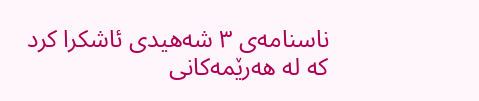ناسنامەی ٣ شەهیدی ئاشکرا کرد کە لە هەرێمەکانی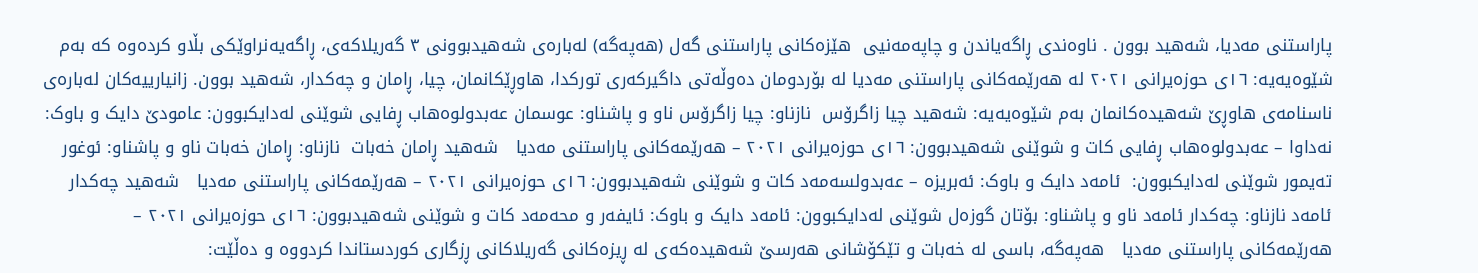پاراستنی مەدیا، شەهید بوون . ناوەندی ڕاگەیاندن و چاپەمەنیی  هێزەكانی پاراستنی گەل (هەپەگە) لەبارەی شەهیدبوونی ٣ گەریلاکەی، ڕاگەیەنراوێکی بڵاو کردەوە كە بەم شێوەیەیە: ١٦ی حوزەیرانی ٢٠٢١ لە هەرێمەکانی پاراستنی مەدیا لە بۆردومان دەوڵەتی داگیرکەری تورکدا، هاوڕێکانمان، چیا، ڕامان و چەکدار، شەهید بوون. زانیارییەکان لەبارەی ناسنامەی هاوڕێ شەهیدەکانمان بەم شێوەیەیە: شەهید چیا زاگرۆس ‌ نازناو: چیا زاگرۆس ناو و پاشناو: عوسمان عەبدولوەهاب ڕفایی شوێنی لەدایکبوون: عامودێ دایک و باوک: نەداوا – عەبدولوەهاب ڕفایی کات و شوێنی شەهیدبوون: ١٦ی حوزەیرانی ٢٠٢١ – هەرێمەکانی پاراستنی مەدیا   شەهید ڕامان خەبات ‌ نازناو: ڕامان خەبات ناو و پاشناو: ئوغور تەیمور شوێنی لەدایکبوون:  ئامەد دایک و باوک: ئەبریزە – عەبدولسەمەد کات و شوێنی شەهیدبوون: ١٦ی حوزەیرانی ٢٠٢١ – هەرێمەکانی پاراستنی مەدیا   شەهید چەکدار ئامەد نازناو: چەکدار ئامەد ناو و پاشناو: بۆتان گوزەل شوێنی لەدایکبوون: ئامەد دایک و باوک: ئایفەر و محەمەد کات و شوێنی شەهیدبوون: ١٦ی حوزەیرانی ٢٠٢١ – هەرێمەکانی پاراستنی مەدیا   هەپەگە، باسی لە خەبات و تێکۆشانی هەرسێ شەهیدەکەی لە ڕیزەکانی گەریلاکانی ڕزگاری کوردستاندا کردووە و دەڵێت: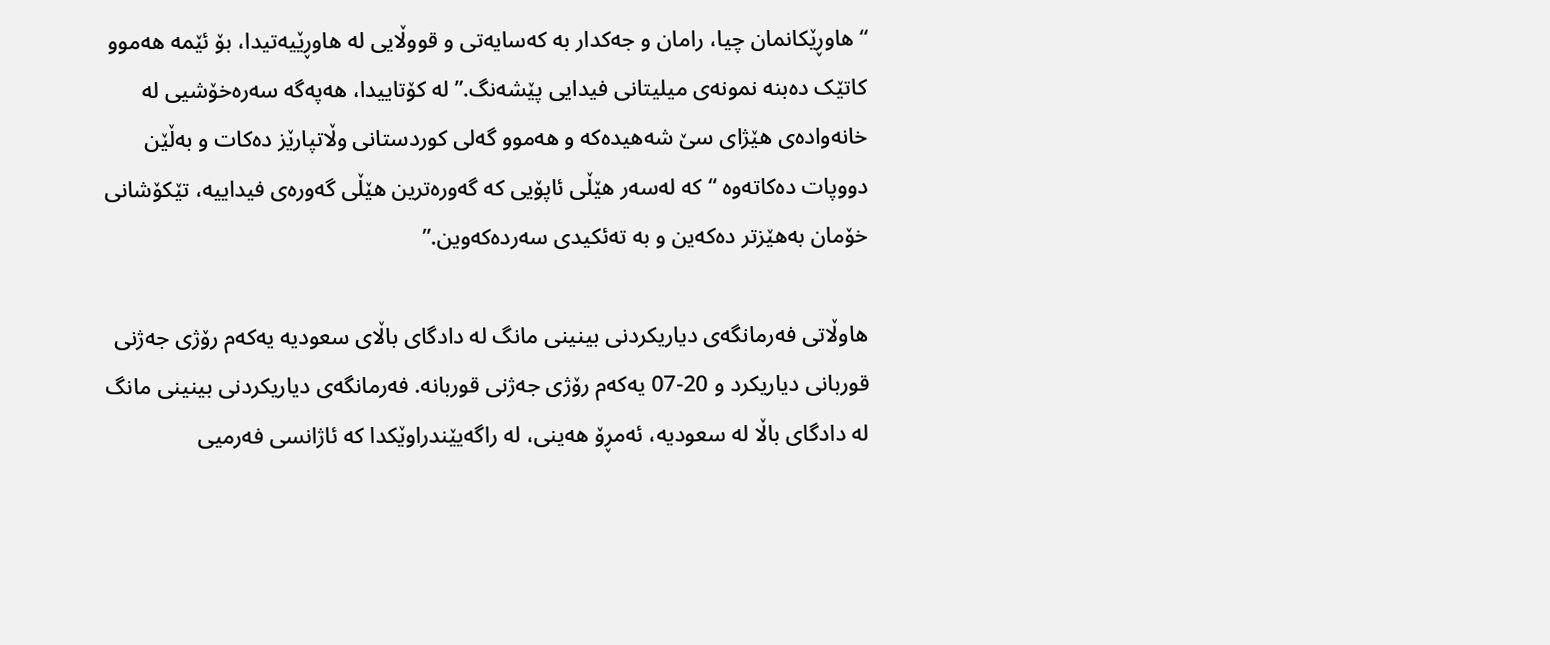“هاوڕێکانمان چیا، رامان و جەکدار بە کەسایەتی و قووڵایی لە هاوڕێیەتیدا، بۆ ئێمە هەموو کاتێک دەبنە نمونەی میلیتانی فیدایی پێشەنگ.” لە کۆتاییدا، هەپەگە سەرەخۆشیی لە خانەوادەی هێژای سێ شەهیدەکە و هەموو گەلی کوردستانی وڵاتپارێز دەكات و بەڵێن دووپات دەكاتەوە “کە لەسەر هێڵی ئاپۆیی کە گەورەترین هێڵی گەورەی فیداییە، تێکۆشانی خۆمان بەهێزتر دەکەین و بە تەئکیدی سەردەکەوین.”

هاوڵاتى فەرمانگەی دیاریکردنی بینینی مانگ لە دادگای باڵای سعودیە یەکەم رۆژی جەژنی قوربانی دیاریکرد و 20-07 یەکەم رۆژی جەژنی قوربانە. فەرمانگەی دیاریکردنی بینینی مانگ لە دادگای باڵا لە سعودیە، ئەمڕۆ هەینی، لە راگەیێندراوێکدا کە ئاژانسی فەرمیی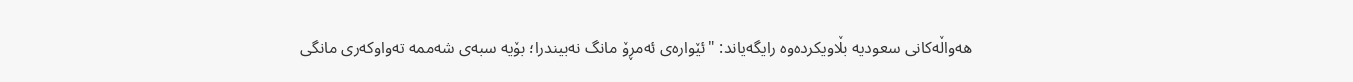هەواڵەکانی سعودیە بڵاویکردەوە رایگەیاند: "ئێوارەی ئەمڕۆ مانگ نەبیندرا؛ بۆیە سبەی شەممە تەواوکەری مانگی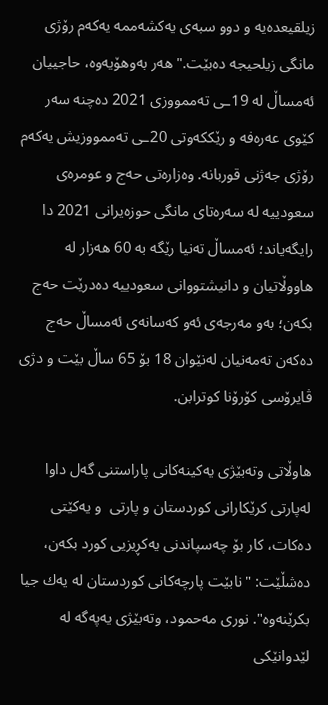زیلقیعدەیە و دوو سبەی یەکشەممە یەکەم رۆژی مانگی زیلحیجە دەبێت." هەر بەوهۆیەوە، حاجییان ئەمساڵ لە 19ـی تەممووزی 2021 دەچنە سەر کێوی عەرەفە و رێککەوتی 20ـی تەممووزیش یەکەم رۆژی جەژنی قوربانە. وەزارەتی حەج و عومرەی سعودییە لە سەرەتای مانگی حوزەیرانی 2021 دا رایگەیاند؛ ئەمساڵ تەنیا رێگە بە 60 هەزار لە هاووڵاتیان و دانیشتووانی سعودییە دەدرێت حەج بکەن؛ بەو مەرجەی ئەو کەسانەی ئەمساڵ حەج دەکەن تەمەنیان لەنێوان 18 بۆ 65 ساڵ بێت و دژی ڤایرۆسی کۆرۆنا کوترابن.

هاوڵاتى وته‌بێژی یه‌كینه‌كانی‌ پاراستنی‌ گه‌ل داوا له‌پارتی‌ كرێكارانی‌ كوردستان و پارتی  و یه‌كێتی ده‌كات، كار بۆ چه‌سپاندنی یه‌كڕیزیی كورد بكه‌ن، ده‌شڵێت: "نابێت پارچه‌كانی كوردستان له‌ یه‌ك جیا بكرێنه‌وه‌". نوری مه‌حمود، وته‌بێژی یه‌په‌گه‌ له‌ لێدوانێكی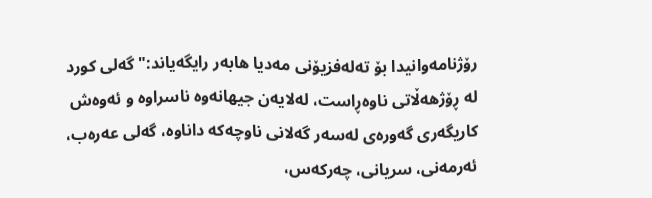رۆژنامه‌وانیدا بۆ تەلەفزیۆنی مەدیا هابەر رایگه‌یاند:" گه‌لی كورد له‌ ڕۆژهه‌ڵاتی ناوه‌ڕاست، له‌لایه‌ن جیهانه‌وه‌ ناسراوه‌ و ئه‌وه‌ش كاریگه‌ری گه‌وره‌ی له‌سه‌ر گه‌لانی ناوچه‌كه‌ داناوه‌، گه‌لی عه‌ره‌ب، ئه‌رمه‌نی، سریانی، چه‌ركه‌س،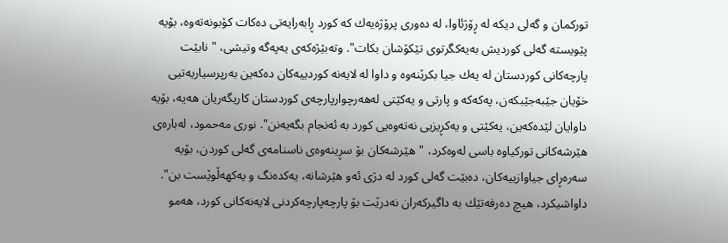توركمان و گه‌لی دیكه‌ له‌ ڕۆژئاوا، له‌ ده‌وری پرۆژه‌یه‌ك كه‌ كورد ڕابه‌رایه‌تی ده‌كات كۆبونه‌ته‌وه‌، بۆیه‌ پێویسته‌ گه‌لی كوردیش به‌یه‌كگرتوی تێكۆشان بكات". وته‌بێژه‌كه‌ی یه‌په‌گه‌ وتیشی، "نابێت پارچه‌كانی كوردستان له‌ یه‌ك جیا بكرێنه‌وه‌ و داوا له‌ لایه‌نه‌ كوردییه‌كان ده‌كه‌ین به‌رپرسیاریه‌تیی خۆیان جێبه‌جێبكه‌ن، په‌كه‌كه‌ و پارتی و یه‌كێتی له‌هه‌رچوارپارچه‌ی كوردستان كاریگه‌ریان هه‌یه‌، بۆیه‌ داوایان لێده‌كه‌ین، یه‌كێتی ‌و یه‌كڕیزیی نه‌ته‌وه‌یی كورد به‌ ئه‌نجام بگه‌یه‌نن". نوری مه‌حمود، له‌باره‌ی هێرشه‌كانی توركیاوه‌ باسی له‌وه‌كرد، "هێرشه‌كان بۆ سڕینه‌وه‌ی ناسنامه‌ی گه‌لی كوردن، بۆیه‌ سه‌ره‌ڕای جیاوازییه‌كان، ده‌بێت گه‌لی كورد له‌ دژی ئه‌و هێرشانه‌، یه‌كده‌نگ و یه‌كهه‌ڵوێست بن". داواشیكرد، هیچ ده‌رفه‌تێك به‌ داگیركه‌ران نه‌درێت بۆ پارچه‌پارچه‌كردنی لایه‌نه‌كانی كورد، هه‌مو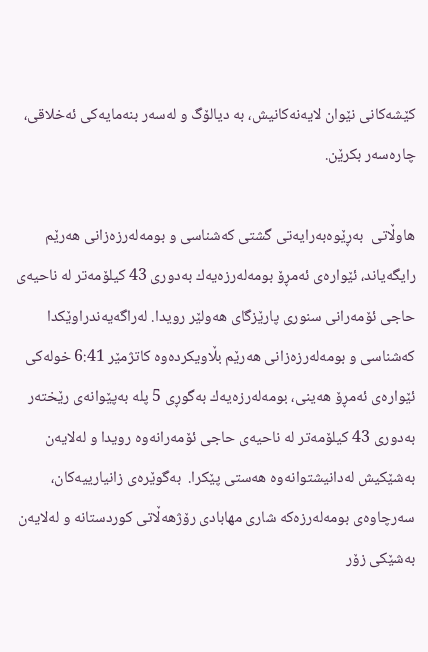كێشه‌كانی نێوان لایه‌نه‌كانیش، به‌ دیالۆگ ‌و له‌سه‌ر بنه‌مایه‌كی ئه‌خلاقی، چاره‌سه‌ر بكرێن.

هاوڵاتى  به‌ڕێوه‌به‌رایه‌تی گشتی كه‌شناسی و بومه‌له‌رزه‌زانی هه‌رێم رایگه‌یاند، ئێواره‌ی ئه‌مڕۆ بومه‌له‌رزه‌یه‌ك به‌دوری 43 كیلۆمه‌تر له‌ ناحیه‌ی حاجی ئۆمه‌رانی سنوری پارێزگای هه‌ولێر رویدا. له‌راگه‌یه‌ندراوێكدا كه‌شناسی و بومه‌له‌رزه‌زانی هه‌رێم بڵاویكرده‌وه‌ كاتژمێر 6:41 خوله‌كی ئێواره‌ی ئه‌مڕۆ هه‌ینی، بومه‌له‌رزه‌یه‌ك به‌گوڕی 5 پله‌ به‌پێوانه‌ی رێخته‌ر به‌دوری 43 كیلۆمه‌تر له‌ ناحیه‌ی حاجی ئۆمه‌رانه‌وه‌ رویدا و له‌لایه‌ن به‌شێكیش له‌دانیشتوانه‌وه‌ هه‌ستی پێكرا.  به‌گوێره‌ی زانیارییه‌كان، سه‌رچاوه‌ی بومه‌له‌رزه‌كه‌ شاری مهابادی رۆژهه‌ڵاتی كوردستانه‌ و له‌لایه‌ن به‌شێكی زۆر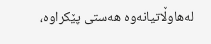له‌هاوڵاتیانه‌وه‌ هه‌ستی پێكراوه‌،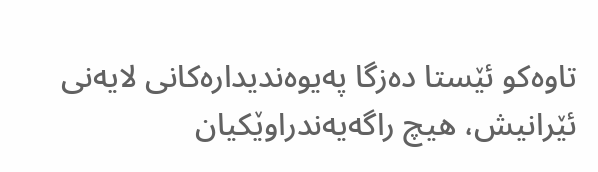تاوه‌كو ئێستا ده‌زگا په‌یوه‌ندیداره‌كانی لایه‌نی ئێرانیش، هیچ راگه‌یه‌ندراوێكیان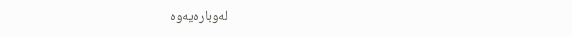له‌وباره‌یه‌وه‌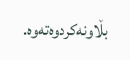بڵاونه‌كردوه‌ته‌وه‌.